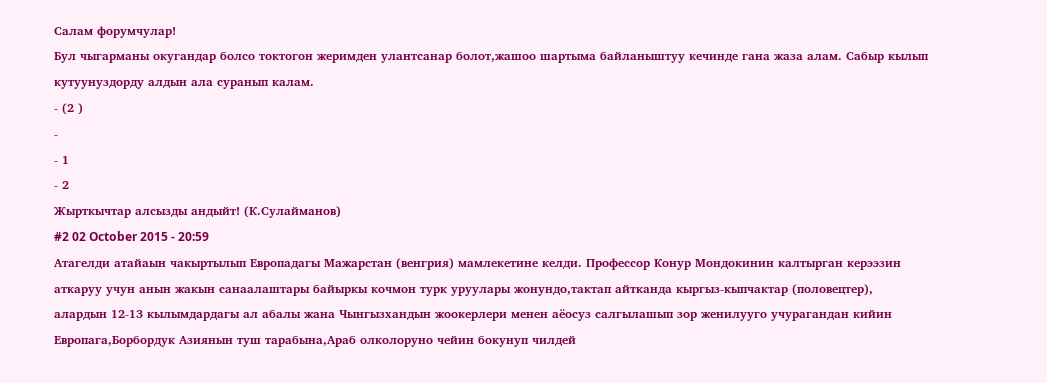Салам форумчулар!
Бул чыгарманы окугандар болсо токтогон жеримден улантсанар болот,жашоо шартыма байланыштуу кечинде гана жаза алам. Сабыр кылып кутуунуздорду алдын ала суранып калам.
- (2 )
-
- 1
- 2
Жырткычтар алсызды андыйт! (К.Сулайманов)
#2 02 October 2015 - 20:59
Атагелди атайаын чакыртылып Европадагы Мажарстан (венгрия) мамлекетине келди. Профессор Конур Мондокинин калтырган керээзин аткаруу учун анын жакын санаалаштары байыркы кочмон турк уруулары жонундо,тактап айтканда кыргыз-кыпчактар (половецтер),
алардын 12-13 кылымдардагы ал абалы жана Чынгызхандын жоокерлери менен аёосуз салгылашып зор женилууго учурагандан кийин Европага,Борбордук Азиянын туш тарабына,Араб олколоруно чейин бокунуп чилдей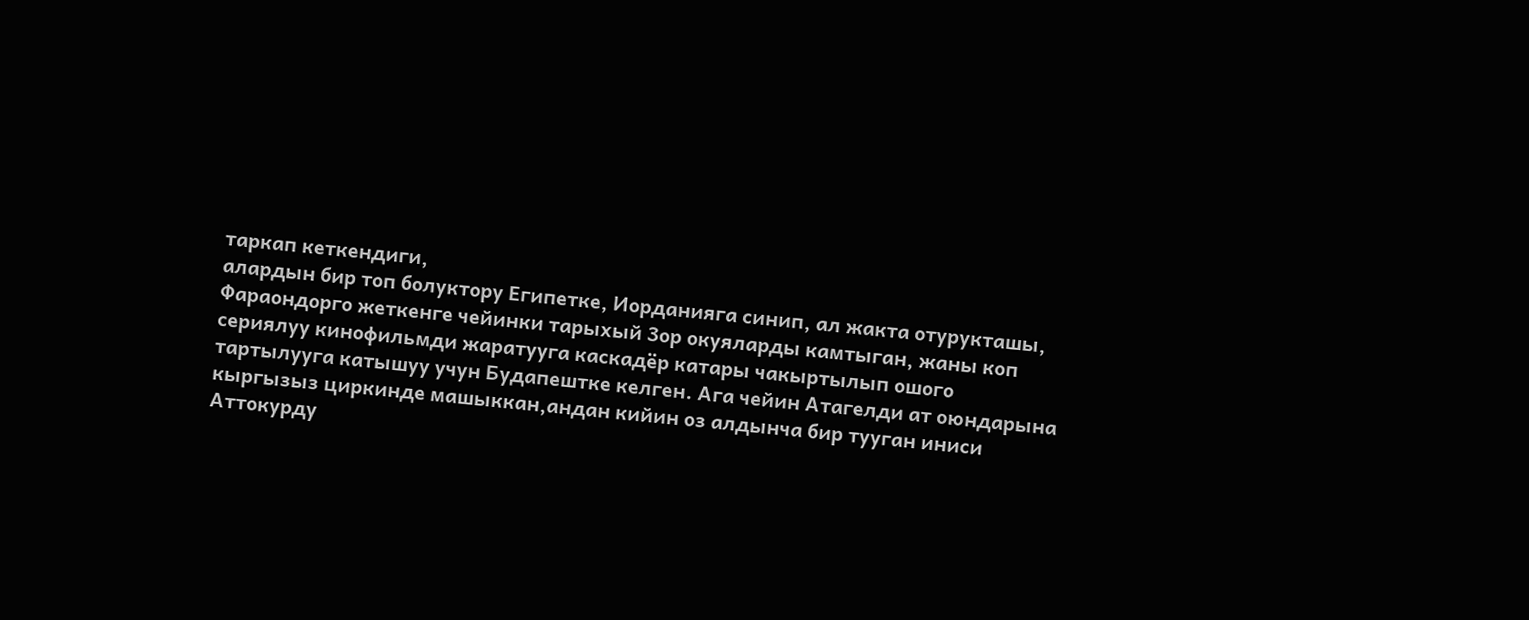таркап кеткендиги,
алардын бир топ болуктору Египетке, Иорданияга синип, ал жакта отурукташы,
Фараондорго жеткенге чейинки тарыхый 3ор окуяларды камтыган, жаны коп сериялуу кинофильмди жаратууга каскадёр катары чакыртылып ошого тартылууга катышуу учун Будапештке келген. Ага чейин Атагелди ат оюндарына кыргызыз циркинде машыккан,андан кийин оз алдынча бир тууган иниси Аттокурду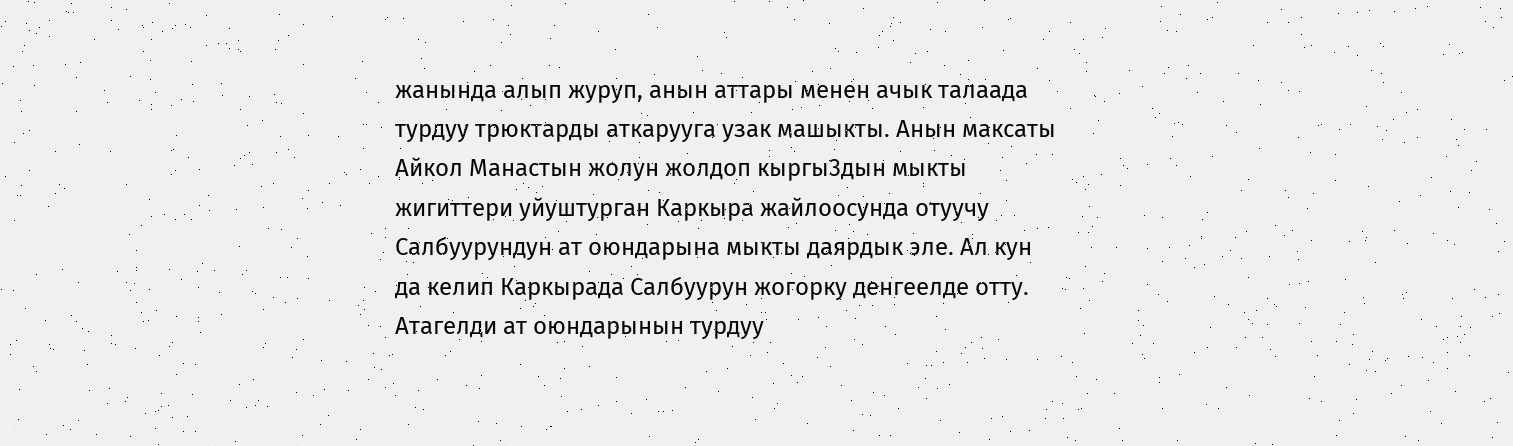жанында алып журуп, анын аттары менен ачык талаада турдуу трюктарды аткарууга узак машыкты. Анын максаты Айкол Манастын жолун жолдоп кыргы3дын мыкты жигиттери уйуштурган Каркыра жайлоосунда отуучу Салбуурундун ат оюндарына мыкты даярдык эле. Ал кун да келип Каркырада Салбуурун жогорку денгеелде отту. Атагелди ат оюндарынын турдуу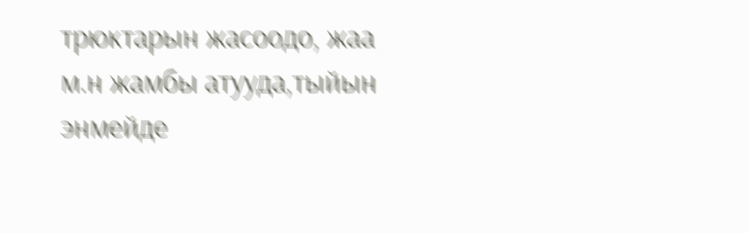трюктарын жасоодо, жаа м.н жамбы атууда,тыйын энмейде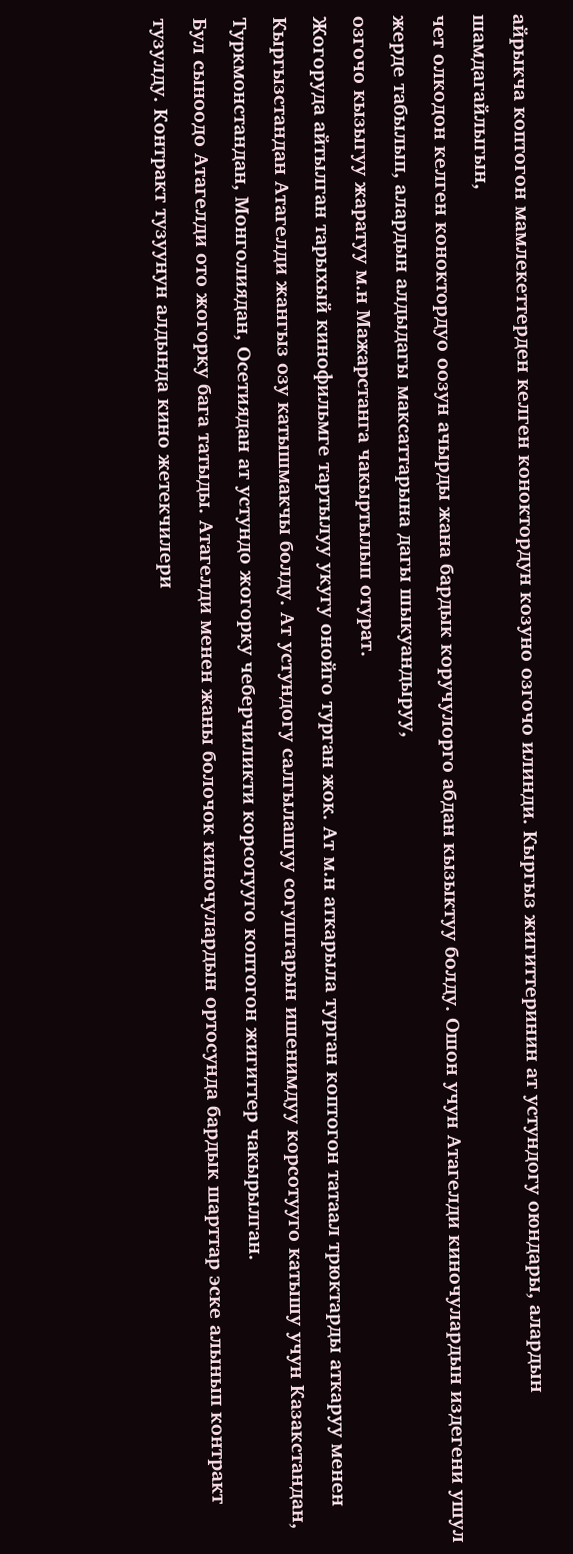айрыкча коптогон мамлекеттерден келген коноктордун козуно озгочо илинди. Кыргыз жигиттеринин ат устундогу оюндары, алардын шамдагайлыгын,
чет олкодон келген коноктордуо оозун ачырды жана бардык коручулорго абдан кызыктуу болду. Ошон учун Атагелди киночулардын издегени ушул жерде табылып, алардын алдыдагы максаттарына дагы шыкуандыруу,
озгочо кызыгуу жаратуу м.н Мажарстанга чакыртылып отурат.
Жогоруда айтылган тарыхый кинофильмге тартылуу укугу онойго турган жок. Ат м.н аткарыла турган коптогон татаал трюктарды аткаруу менен Кыргызстандан Атагелди жангыз озу катышмакчы болду. Ат устундогу салгылашуу согуштарын ишенимдуу корсотууго катышу учун Казакстандан, Туркмонстандан, Монголиядан, Осетиядан ат устундо жогорку чеберчиликти корсотууго коптогон жигиттер чакырылган.
Бул сыноодо Атагелди ото жогорку бага татыды. Атагелди менен жаны болочок киночулардын ортосунда бардык шарттар эске алынып контракт тузулду. Контракт тузуунун алдында кино жетекчилери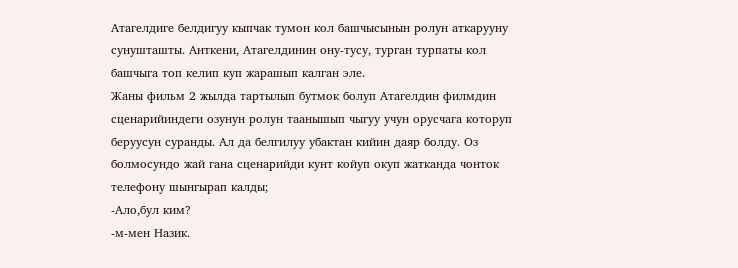Атагелдиге белдигуу кыпчак тумон кол башчысынын ролун аткарууну сунушташты. Анткени, Атагелдинин ону-тусу, турган турпаты кол башчыга топ келип куп жарашып калган эле.
Жаны фильм 2 жылда тартылып бутмок болуп Атагелдин филмдин сценарийиндеги озунун ролун таанышып чыгуу учун орусчага которуп беруусун суранды. Ал да белгилуу убактан кийин даяр болду. Оз болмосундо жай гана сценарийди кунт койуп окуп жатканда чонток телефону шынгырап калды;
-Ало,бул ким?
-м-мен Назик.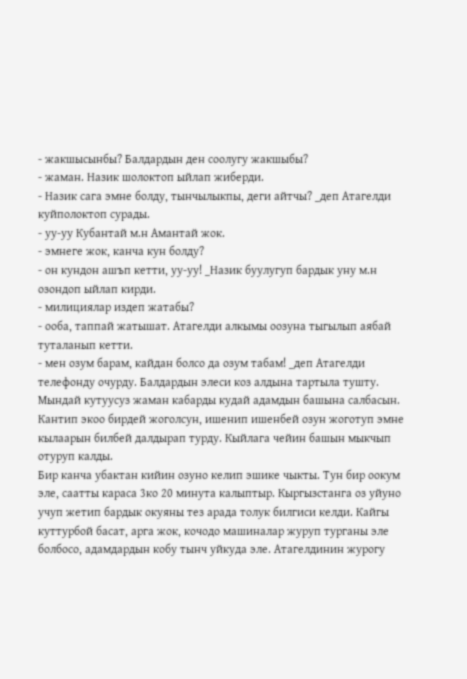- жакшысынбы? Балдардын ден соолугу жакшыбы?
- жаман. Назик шолоктоп ыйлап жиберди.
- Назик сага эмне болду, тынчылыкпы, деги айтчы? _деп Атагелди куйполоктоп сурады.
- уу-уу Кубантай м.н Амантай жок.
- эмнеге жок, канча кун болду?
- он кундон ашъп кетти, уу-уу! _Назик буулугуп бардык уну м.н озондоп ыйлап кирди.
- милициялар издеп жатабы?
- ооба, таппай жатышат. Атагелди алкымы оозуна тыгылып аябай туталанып кетти.
- мен озум барам, кайдан болсо да озум табам! _деп Атагелди телефонду очурду. Балдардын элеси коз алдына тартыла тушту. Мындай кутуусуз жаман кабарды кудай адамдын башына салбасын. Кантип экоо бирдей жоголсун, ишенип ишенбей озун жоготуп эмне кылаарын билбей далдырап турду. Кыйлага чейин башын мыкчып отуруп калды.
Бир канча убактан кийин озуно келип эшике чыкты. Тун бир оокум эле, саатты караса 3ко 20 минута калыптыр. Кыргызстанга оз уйуно учуп жетип бардык окуяны тез арада толук билгиси келди. Кайгы куттурбой басат, арга жок, кочодо машиналар журуп турганы эле болбосо, адамдардын кобу тынч уйкуда эле. Атагелдинин журогу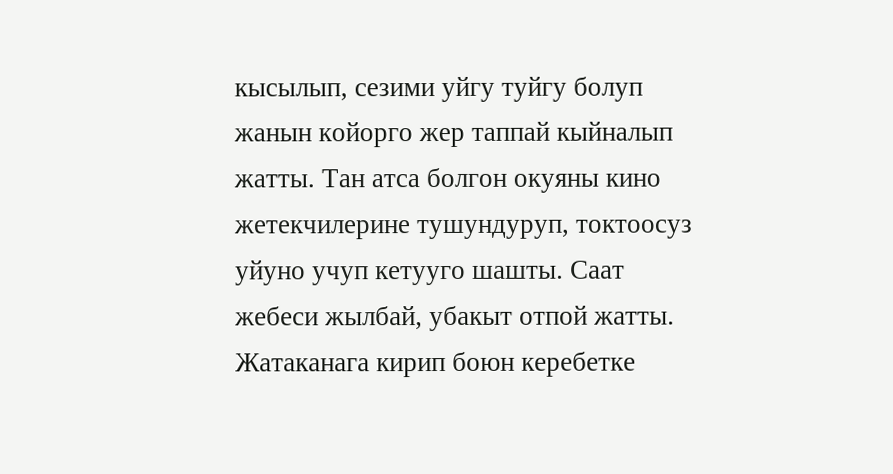кысылып, сезими уйгу туйгу болуп жанын койорго жер таппай кыйналып жатты. Тан атса болгон окуяны кино жетекчилерине тушундуруп, токтоосуз уйуно учуп кетууго шашты. Саат жебеси жылбай, убакыт отпой жатты. Жатаканага кирип боюн керебетке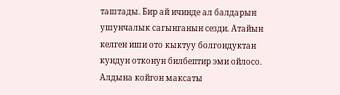таштады. Бир ай ичинде ал балдарын ушунчалык сагынганын сезди. Атайын келген иши ото кыктуу болгондуктан кундун отконун билбептир эми ойлосо. Алдына койгон максаты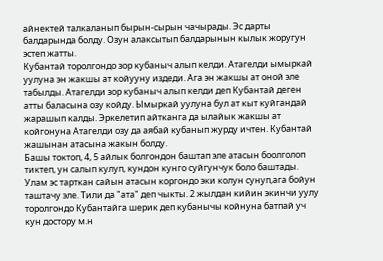айнектей талкаланып бырын-сырын чачырады. Эс дарты балдарында болду. Озун алаксытып балдарынын кылык жоругун эстеп жатты.
Кубантай торолгондо зор кубаныч алып келди. Атагелди ымыркай уулуна эн жакшы ат койууну издеди. Ага эн жакшы ат оной эле табылды. Атагелди зор кубаныч алып келди деп Кубантай деген атты баласына озу койду. Ымыркай уулуна бул ат кыт куйгандай жарашып калды. Эркелетип айтканга да ылайык жакшы ат койгонуна Атагелди озу да аябай кубанып журду ичтен. Кубантай жашынан атасына жакын болду.
Башы токтоп, 4, 5 айлык болгондон баштап эле атасын боолголоп тиктеп, ун салып кулуп, кундон кунго суйгунчук боло баштады. Улам эс тарткан сайын атасын коргондо эки колун сунуп,ага бойун таштачу эле. Тили да "ата" деп чыкты. 2 жылдан кийин экинчи уулу торолгондо Кубантайга шерик деп кубанычы койнуна батпай уч кун достору м.н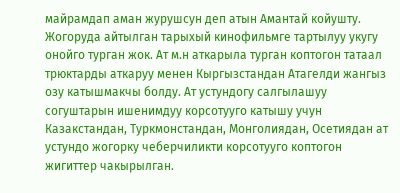майрамдап аман журушсун деп атын Амантай койушту.
Жогоруда айтылган тарыхый кинофильмге тартылуу укугу онойго турган жок. Ат м.н аткарыла турган коптогон татаал трюктарды аткаруу менен Кыргызстандан Атагелди жангыз озу катышмакчы болду. Ат устундогу салгылашуу согуштарын ишенимдуу корсотууго катышу учун Казакстандан, Туркмонстандан, Монголиядан, Осетиядан ат устундо жогорку чеберчиликти корсотууго коптогон жигиттер чакырылган.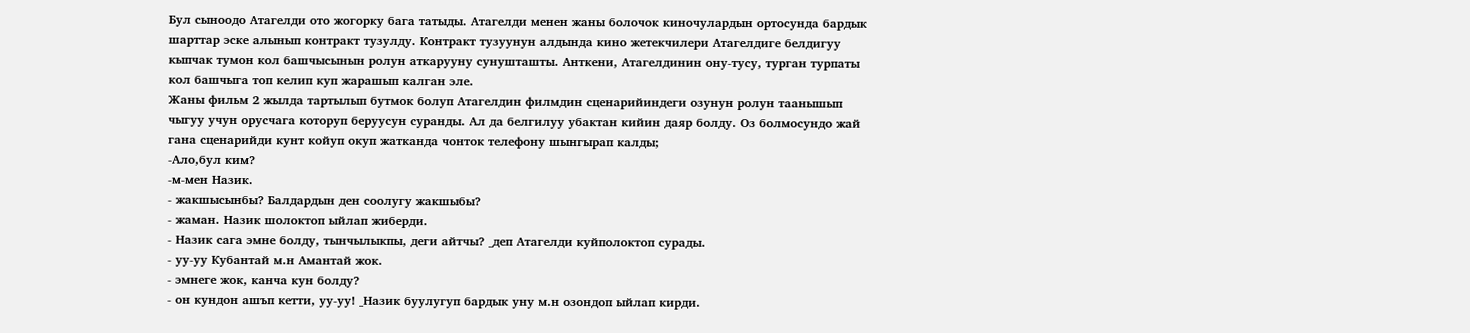Бул сыноодо Атагелди ото жогорку бага татыды. Атагелди менен жаны болочок киночулардын ортосунда бардык шарттар эске алынып контракт тузулду. Контракт тузуунун алдында кино жетекчилери Атагелдиге белдигуу кыпчак тумон кол башчысынын ролун аткарууну сунушташты. Анткени, Атагелдинин ону-тусу, турган турпаты кол башчыга топ келип куп жарашып калган эле.
Жаны фильм 2 жылда тартылып бутмок болуп Атагелдин филмдин сценарийиндеги озунун ролун таанышып чыгуу учун орусчага которуп беруусун суранды. Ал да белгилуу убактан кийин даяр болду. Оз болмосундо жай гана сценарийди кунт койуп окуп жатканда чонток телефону шынгырап калды;
-Ало,бул ким?
-м-мен Назик.
- жакшысынбы? Балдардын ден соолугу жакшыбы?
- жаман. Назик шолоктоп ыйлап жиберди.
- Назик сага эмне болду, тынчылыкпы, деги айтчы? _деп Атагелди куйполоктоп сурады.
- уу-уу Кубантай м.н Амантай жок.
- эмнеге жок, канча кун болду?
- он кундон ашъп кетти, уу-уу! _Назик буулугуп бардык уну м.н озондоп ыйлап кирди.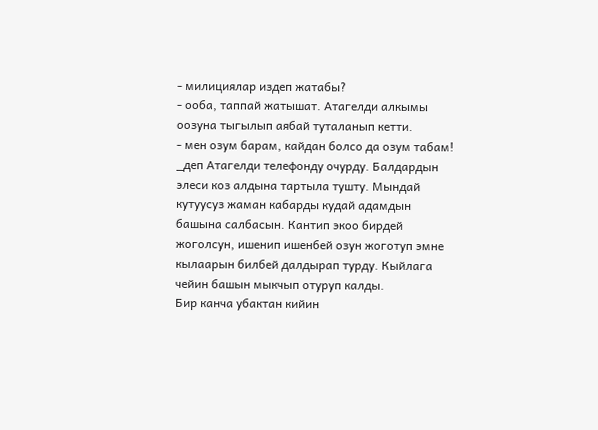- милициялар издеп жатабы?
- ооба, таппай жатышат. Атагелди алкымы оозуна тыгылып аябай туталанып кетти.
- мен озум барам, кайдан болсо да озум табам! _деп Атагелди телефонду очурду. Балдардын элеси коз алдына тартыла тушту. Мындай кутуусуз жаман кабарды кудай адамдын башына салбасын. Кантип экоо бирдей жоголсун, ишенип ишенбей озун жоготуп эмне кылаарын билбей далдырап турду. Кыйлага чейин башын мыкчып отуруп калды.
Бир канча убактан кийин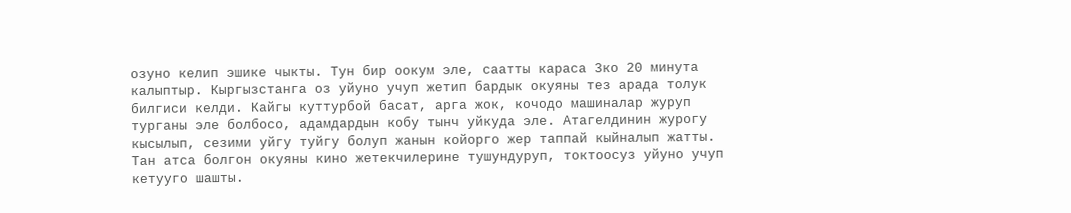озуно келип эшике чыкты. Тун бир оокум эле, саатты караса 3ко 20 минута калыптыр. Кыргызстанга оз уйуно учуп жетип бардык окуяны тез арада толук билгиси келди. Кайгы куттурбой басат, арга жок, кочодо машиналар журуп турганы эле болбосо, адамдардын кобу тынч уйкуда эле. Атагелдинин журогу кысылып, сезими уйгу туйгу болуп жанын койорго жер таппай кыйналып жатты. Тан атса болгон окуяны кино жетекчилерине тушундуруп, токтоосуз уйуно учуп кетууго шашты.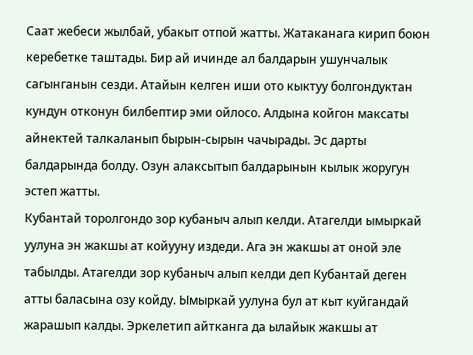Саат жебеси жылбай, убакыт отпой жатты. Жатаканага кирип боюн керебетке таштады. Бир ай ичинде ал балдарын ушунчалык сагынганын сезди. Атайын келген иши ото кыктуу болгондуктан кундун отконун билбептир эми ойлосо. Алдына койгон максаты айнектей талкаланып бырын-сырын чачырады. Эс дарты балдарында болду. Озун алаксытып балдарынын кылык жоругун эстеп жатты.
Кубантай торолгондо зор кубаныч алып келди. Атагелди ымыркай уулуна эн жакшы ат койууну издеди. Ага эн жакшы ат оной эле табылды. Атагелди зор кубаныч алып келди деп Кубантай деген атты баласына озу койду. Ымыркай уулуна бул ат кыт куйгандай жарашып калды. Эркелетип айтканга да ылайык жакшы ат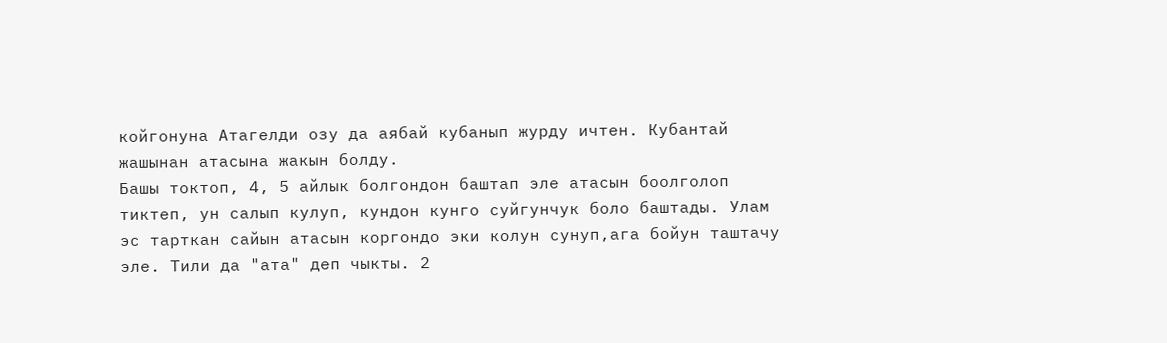койгонуна Атагелди озу да аябай кубанып журду ичтен. Кубантай жашынан атасына жакын болду.
Башы токтоп, 4, 5 айлык болгондон баштап эле атасын боолголоп тиктеп, ун салып кулуп, кундон кунго суйгунчук боло баштады. Улам эс тарткан сайын атасын коргондо эки колун сунуп,ага бойун таштачу эле. Тили да "ата" деп чыкты. 2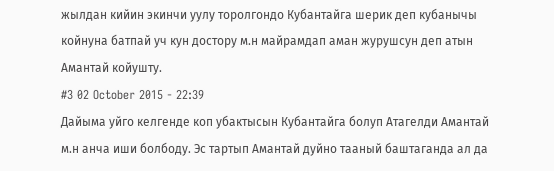жылдан кийин экинчи уулу торолгондо Кубантайга шерик деп кубанычы койнуна батпай уч кун достору м.н майрамдап аман журушсун деп атын Амантай койушту.
#3 02 October 2015 - 22:39
Дайыма уйго келгенде коп убактысын Кубантайга болуп Атагелди Амантай м.н анча иши болбоду. Эс тартып Амантай дуйно тааный баштаганда ал да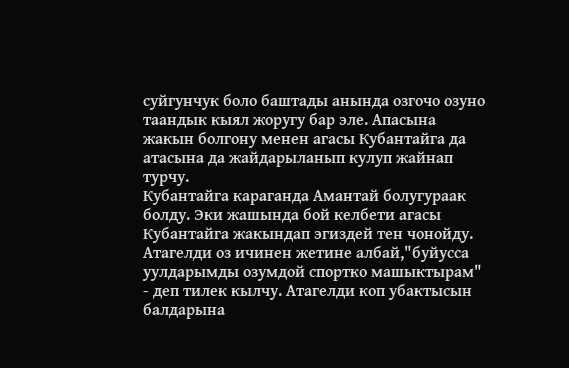суйгунчук боло баштады анында озгочо озуно таандык кыял жоругу бар эле. Апасына жакын болгону менен агасы Кубантайга да атасына да жайдарыланып кулуп жайнап турчу.
Кубантайга караганда Амантай болугураак болду. Эки жашында бой келбети агасы Кубантайга жакындап эгиздей тен чонойду. Атагелди оз ичинен жетине албай,"буйусса уулдарымды озумдой спортко машыктырам" - деп тилек кылчу. Атагелди коп убактысын балдарына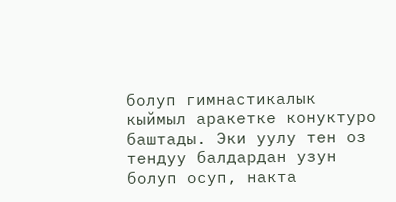болуп гимнастикалык кыймыл аракетке конуктуро баштады. Эки уулу тен оз тендуу балдардан узун болуп осуп, накта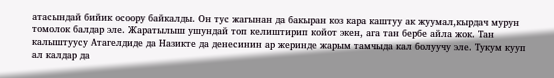атасындай бийик осоору байкалды. Он тус жагынан да бакыран коз кара каштуу ак жуумал,кырдач мурун томолок балдар эле. Жаратылыш ушундай топ келиштирип койот экен, ага тан бербе айла жок. Тан калыштуусу Атагелдиде да Назикте да денесинин ар жеринде жарым тамчыда кал болуучу эле. Тукум кууп ал калдар да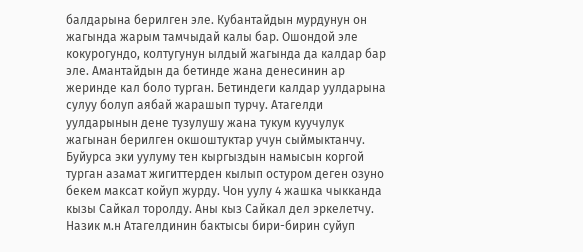балдарына берилген эле. Кубантайдын мурдунун он жагында жарым тамчыдай калы бар. Ошондой эле кокурогундо, колтугунун ылдый жагында да калдар бар эле. Амантайдын да бетинде жана денесинин ар жеринде кал боло турган. Бетиндеги калдар уулдарына сулуу болуп аябай жарашып турчу. Атагелди уулдарынын дене тузулушу жана тукум куучулук жагынан берилген окшоштуктар учун сыймыктанчу. Буйурса эки уулуму тен кыргыздын намысын коргой турган азамат жигиттерден кылып остуром деген озуно бекем максат койуп журду. Чон уулу 4 жашка чыкканда кызы Сайкал торолду. Аны кыз Сайкал дел эркелетчу.
Назик м.н Атагелдинин бактысы бири-бирин суйуп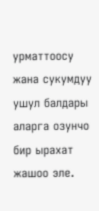урматтоосу жана сукумдуу ушул балдары аларга озунчо бир ырахат жашоо эле.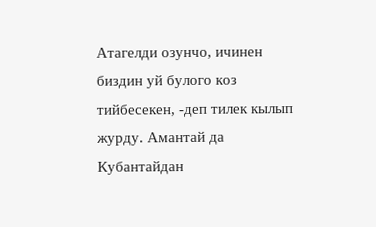Атагелди озунчо, ичинен биздин уй булого коз тийбесекен, -деп тилек кылып журду. Амантай да Кубантайдан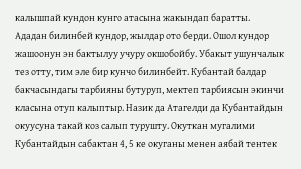калышпай кундон кунго атасына жакындап баратты.
Ададан билинбей кундор, жылдар ото берди. Ошол кундор жашоонун эн бактылуу учуру окшобойбу. Убакыт ушунчалык тез отту, тим эле бир кунчо билинбейт. Кубантай балдар бакчасындагы тарбияны бутуруп, мектеп тарбиясын экинчи класына отуп калыптыр. Назик да Атагелди да Кубантайдын окуусуна такай коз салып турушту. Окуткан мугалими Кубантайдын сабактан 4, 5 ке окуганы менен аябай тентек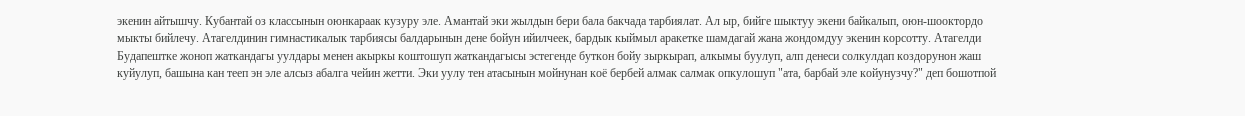экенин айтышчу. Кубантай оз классынын оюнкараак кузуру эле. Амантай эки жылдын бери бала бакчада тарбиялат. Ал ыр, бийге шыктуу экени байкалып, оюн-шооктордо мыкты бийлечу. Атагелдинин гимнастикалык тарбиясы балдарынын дене бойун ийилчеек, бардык кыймыл аракетке шамдагай жана жондомдуу экенин корсотту. Атагелди Будапештке жоноп жаткандагы уулдары менен акыркы коштошуп жаткандагысы эстегенде буткон бойу зыркырап, алкымы буулуп, алп денеси солкулдап коздорунон жаш куйулуп, башына кан тееп эн эле алсыз абалга чейин жетти. Эки уулу тен атасынын мойнунан коё бербей алмак салмак опкулошуп "ата, барбай эле койунузчу?" деп бошотпой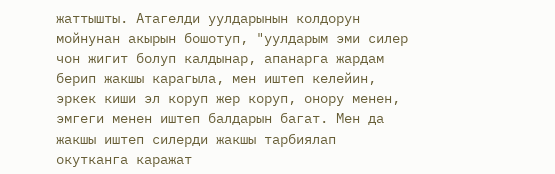жаттышты. Атагелди уулдарынын колдорун мойнунан акырын бошотуп, "уулдарым эми силер чон жигит болуп калдынар, апанарга жардам берип жакшы карагыла, мен иштеп келейин, эркек киши эл коруп жер коруп, онору менен, эмгеги менен иштеп балдарын багат. Мен да жакшы иштеп силерди жакшы тарбиялап окутканга каражат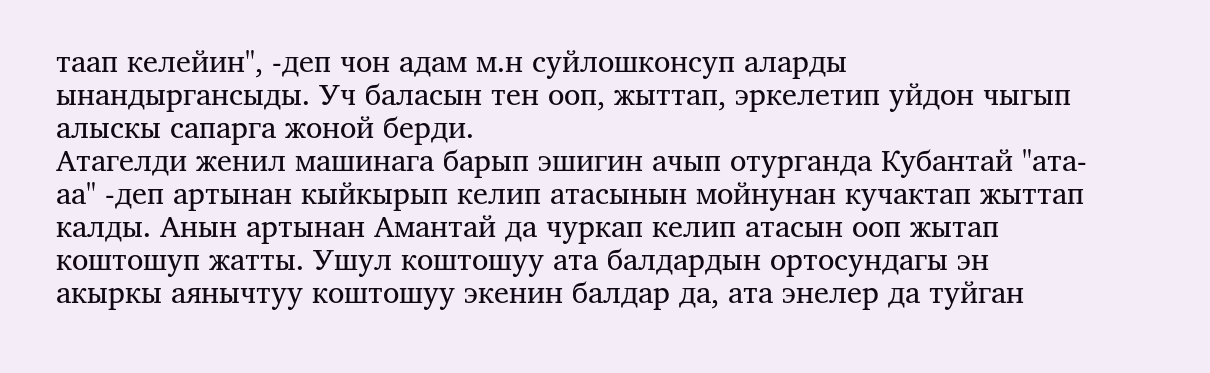таап келейин", -деп чон адам м.н суйлошконсуп аларды ынандыргансыды. Уч баласын тен ооп, жыттап, эркелетип уйдон чыгып алыскы сапарга жоной берди.
Атагелди женил машинага барып эшигин ачып отурганда Кубантай "ата-аа" -деп артынан кыйкырып келип атасынын мойнунан кучактап жыттап калды. Анын артынан Амантай да чуркап келип атасын ооп жытап коштошуп жатты. Ушул коштошуу ата балдардын ортосундагы эн акыркы аянычтуу коштошуу экенин балдар да, ата энелер да туйган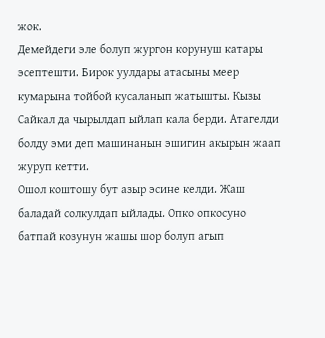жок.
Демейдеги эле болуп жургон корунуш катары эсептешти. Бирок уулдары атасыны меер кумарына тойбой кусаланып жатышты. Кызы Сайкал да чырылдап ыйлап кала берди. Атагелди болду эми деп машинанын эшигин акырын жаап журуп кетти.
Ошол коштошу бут азыр эсине келди. Жаш баладай солкулдап ыйлады. Опко опкосуно батпай козунун жашы шор болуп агып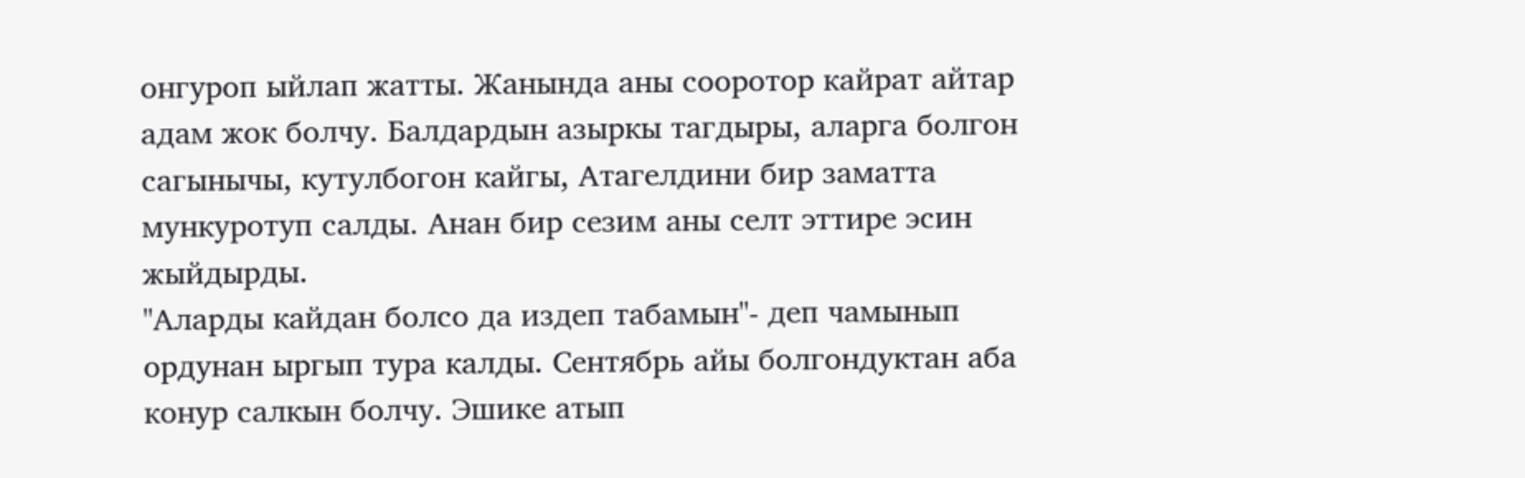онгуроп ыйлап жатты. Жанында аны сооротор кайрат айтар адам жок болчу. Балдардын азыркы тагдыры, аларга болгон сагынычы, кутулбогон кайгы, Атагелдини бир заматта мункуротуп салды. Анан бир сезим аны селт эттире эсин жыйдырды.
"Аларды кайдан болсо да издеп табамын"- деп чамынып ордунан ыргып тура калды. Сентябрь айы болгондуктан аба конур салкын болчу. Эшике атып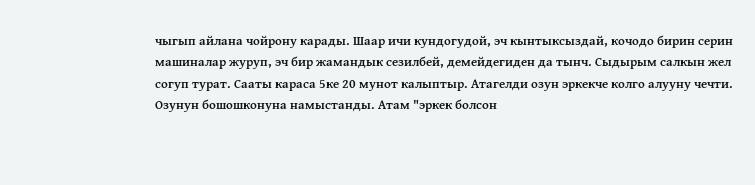чыгып айлана чойрону карады. Шаар ичи кундогудой, эч кынтыксыздай, кочодо бирин серин машиналар журуп, эч бир жамандык сезилбей, демейдегиден да тынч. Сыдырым салкын жел согуп турат. Сааты караса 5ке 20 мунот калыптыр. Атагелди озун эркекче колго алууну чечти. Озунун бошошконуна намыстанды. Атам "эркек болсон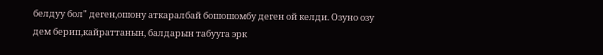белдуу бол" деген,ошону аткаралбай бошошомбу деген ой келди. Озуно озу дем берип,кайраттанын, балдарын табууга эрк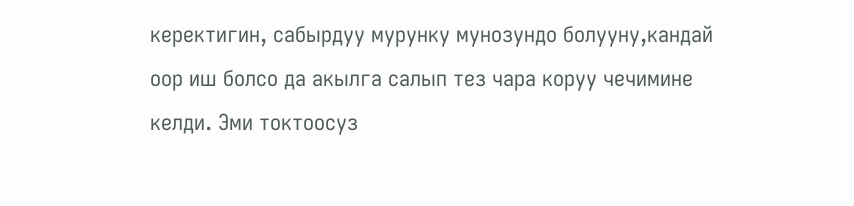керектигин, сабырдуу мурунку мунозундо болууну,кандай оор иш болсо да акылга салып тез чара коруу чечимине келди. Эми токтоосуз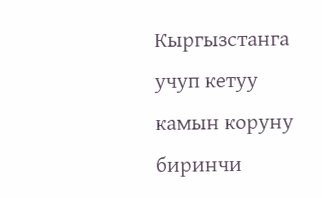Кыргызстанга учуп кетуу камын коруну биринчи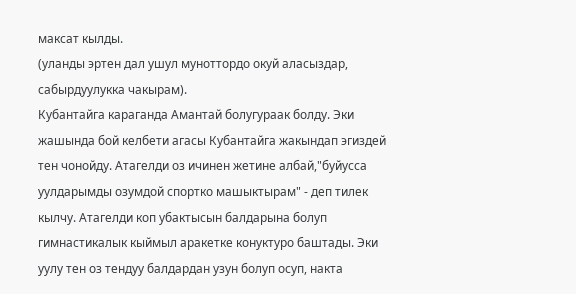максат кылды.
(уланды эртен дал ушул муноттордо окуй аласыздар, сабырдуулукка чакырам).
Кубантайга караганда Амантай болугураак болду. Эки жашында бой келбети агасы Кубантайга жакындап эгиздей тен чонойду. Атагелди оз ичинен жетине албай,"буйусса уулдарымды озумдой спортко машыктырам" - деп тилек кылчу. Атагелди коп убактысын балдарына болуп гимнастикалык кыймыл аракетке конуктуро баштады. Эки уулу тен оз тендуу балдардан узун болуп осуп, накта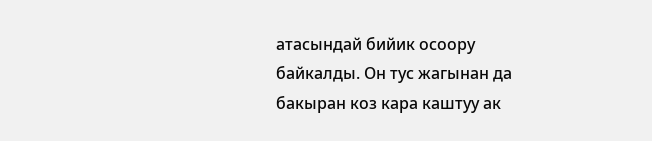атасындай бийик осоору байкалды. Он тус жагынан да бакыран коз кара каштуу ак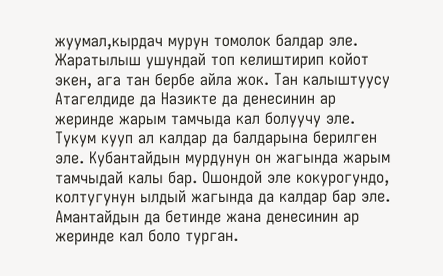жуумал,кырдач мурун томолок балдар эле. Жаратылыш ушундай топ келиштирип койот экен, ага тан бербе айла жок. Тан калыштуусу Атагелдиде да Назикте да денесинин ар жеринде жарым тамчыда кал болуучу эле. Тукум кууп ал калдар да балдарына берилген эле. Кубантайдын мурдунун он жагында жарым тамчыдай калы бар. Ошондой эле кокурогундо, колтугунун ылдый жагында да калдар бар эле. Амантайдын да бетинде жана денесинин ар жеринде кал боло турган.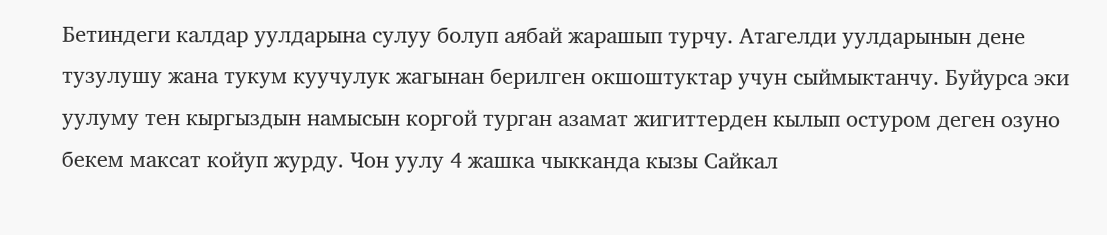Бетиндеги калдар уулдарына сулуу болуп аябай жарашып турчу. Атагелди уулдарынын дене тузулушу жана тукум куучулук жагынан берилген окшоштуктар учун сыймыктанчу. Буйурса эки уулуму тен кыргыздын намысын коргой турган азамат жигиттерден кылып остуром деген озуно бекем максат койуп журду. Чон уулу 4 жашка чыкканда кызы Сайкал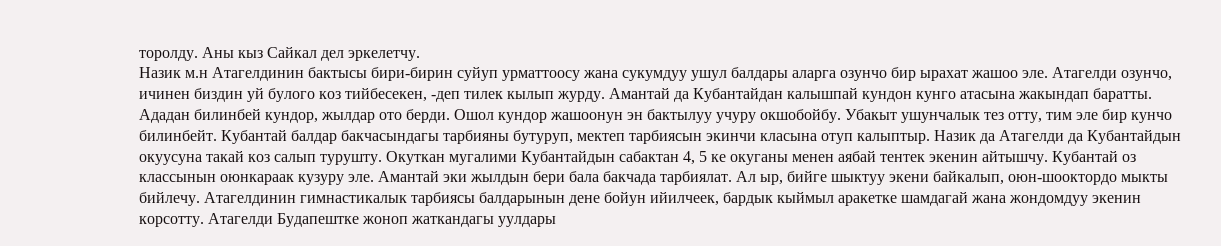торолду. Аны кыз Сайкал дел эркелетчу.
Назик м.н Атагелдинин бактысы бири-бирин суйуп урматтоосу жана сукумдуу ушул балдары аларга озунчо бир ырахат жашоо эле. Атагелди озунчо, ичинен биздин уй булого коз тийбесекен, -деп тилек кылып журду. Амантай да Кубантайдан калышпай кундон кунго атасына жакындап баратты.
Ададан билинбей кундор, жылдар ото берди. Ошол кундор жашоонун эн бактылуу учуру окшобойбу. Убакыт ушунчалык тез отту, тим эле бир кунчо билинбейт. Кубантай балдар бакчасындагы тарбияны бутуруп, мектеп тарбиясын экинчи класына отуп калыптыр. Назик да Атагелди да Кубантайдын окуусуна такай коз салып турушту. Окуткан мугалими Кубантайдын сабактан 4, 5 ке окуганы менен аябай тентек экенин айтышчу. Кубантай оз классынын оюнкараак кузуру эле. Амантай эки жылдын бери бала бакчада тарбиялат. Ал ыр, бийге шыктуу экени байкалып, оюн-шооктордо мыкты бийлечу. Атагелдинин гимнастикалык тарбиясы балдарынын дене бойун ийилчеек, бардык кыймыл аракетке шамдагай жана жондомдуу экенин корсотту. Атагелди Будапештке жоноп жаткандагы уулдары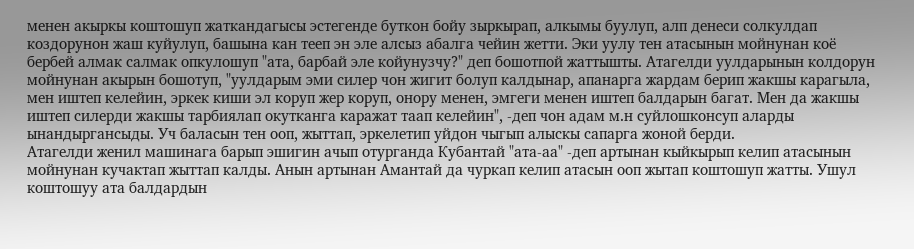менен акыркы коштошуп жаткандагысы эстегенде буткон бойу зыркырап, алкымы буулуп, алп денеси солкулдап коздорунон жаш куйулуп, башына кан тееп эн эле алсыз абалга чейин жетти. Эки уулу тен атасынын мойнунан коё бербей алмак салмак опкулошуп "ата, барбай эле койунузчу?" деп бошотпой жаттышты. Атагелди уулдарынын колдорун мойнунан акырын бошотуп, "уулдарым эми силер чон жигит болуп калдынар, апанарга жардам берип жакшы карагыла, мен иштеп келейин, эркек киши эл коруп жер коруп, онору менен, эмгеги менен иштеп балдарын багат. Мен да жакшы иштеп силерди жакшы тарбиялап окутканга каражат таап келейин", -деп чон адам м.н суйлошконсуп аларды ынандыргансыды. Уч баласын тен ооп, жыттап, эркелетип уйдон чыгып алыскы сапарга жоной берди.
Атагелди женил машинага барып эшигин ачып отурганда Кубантай "ата-аа" -деп артынан кыйкырып келип атасынын мойнунан кучактап жыттап калды. Анын артынан Амантай да чуркап келип атасын ооп жытап коштошуп жатты. Ушул коштошуу ата балдардын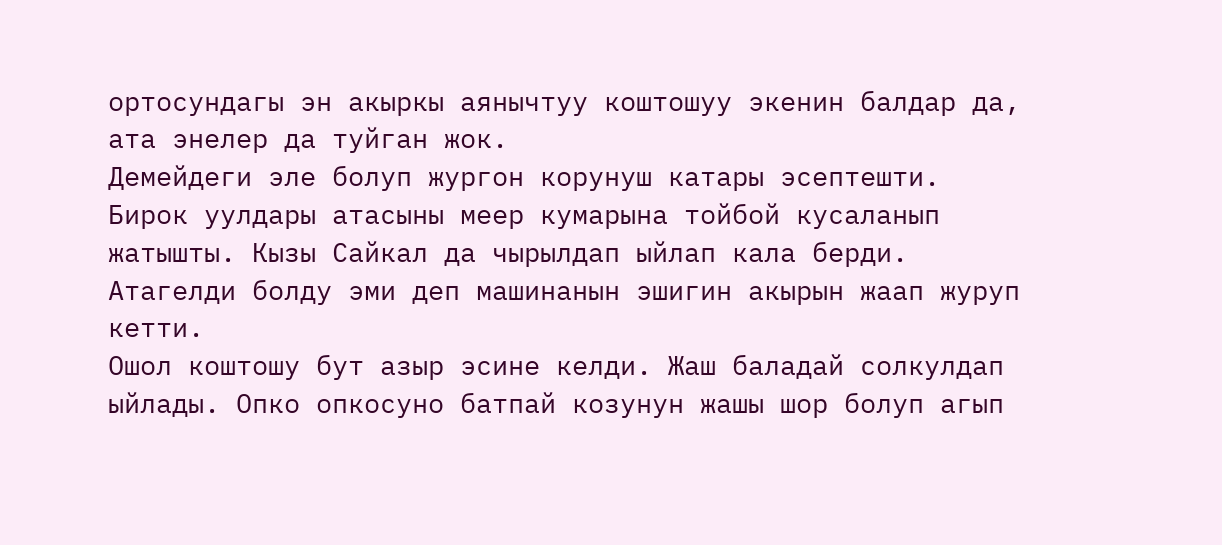ортосундагы эн акыркы аянычтуу коштошуу экенин балдар да, ата энелер да туйган жок.
Демейдеги эле болуп жургон корунуш катары эсептешти. Бирок уулдары атасыны меер кумарына тойбой кусаланып жатышты. Кызы Сайкал да чырылдап ыйлап кала берди. Атагелди болду эми деп машинанын эшигин акырын жаап журуп кетти.
Ошол коштошу бут азыр эсине келди. Жаш баладай солкулдап ыйлады. Опко опкосуно батпай козунун жашы шор болуп агып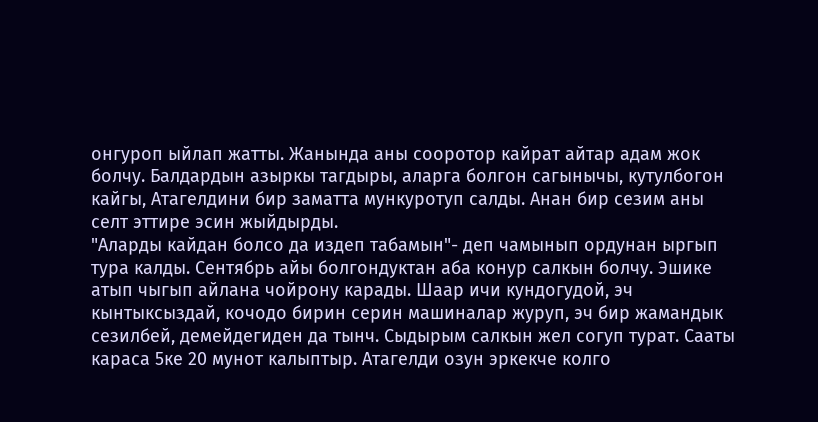онгуроп ыйлап жатты. Жанында аны сооротор кайрат айтар адам жок болчу. Балдардын азыркы тагдыры, аларга болгон сагынычы, кутулбогон кайгы, Атагелдини бир заматта мункуротуп салды. Анан бир сезим аны селт эттире эсин жыйдырды.
"Аларды кайдан болсо да издеп табамын"- деп чамынып ордунан ыргып тура калды. Сентябрь айы болгондуктан аба конур салкын болчу. Эшике атып чыгып айлана чойрону карады. Шаар ичи кундогудой, эч кынтыксыздай, кочодо бирин серин машиналар журуп, эч бир жамандык сезилбей, демейдегиден да тынч. Сыдырым салкын жел согуп турат. Сааты караса 5ке 20 мунот калыптыр. Атагелди озун эркекче колго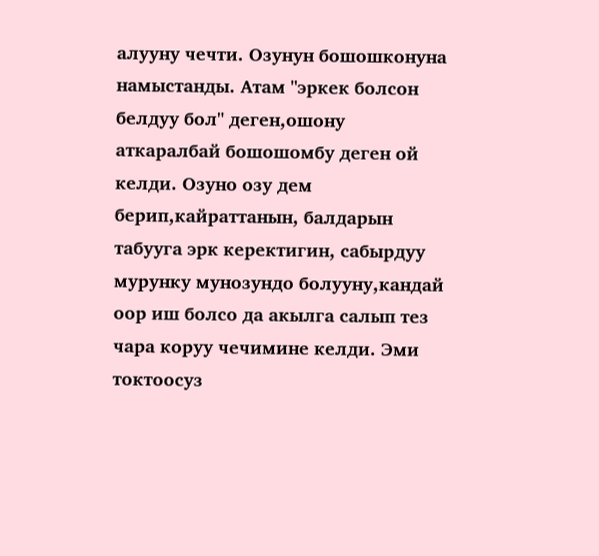алууну чечти. Озунун бошошконуна намыстанды. Атам "эркек болсон белдуу бол" деген,ошону аткаралбай бошошомбу деген ой келди. Озуно озу дем берип,кайраттанын, балдарын табууга эрк керектигин, сабырдуу мурунку мунозундо болууну,кандай оор иш болсо да акылга салып тез чара коруу чечимине келди. Эми токтоосуз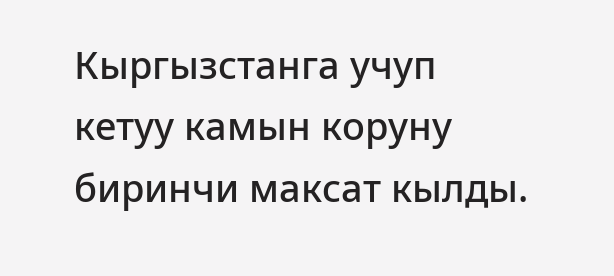Кыргызстанга учуп кетуу камын коруну биринчи максат кылды.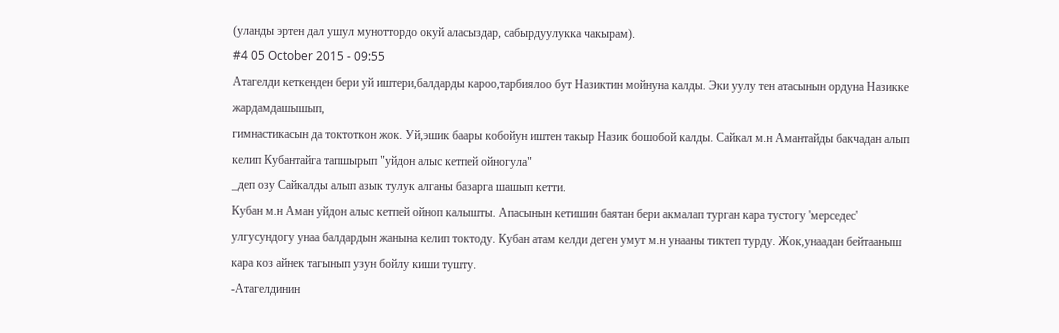(уланды эртен дал ушул муноттордо окуй аласыздар, сабырдуулукка чакырам).
#4 05 October 2015 - 09:55
Атагелди кеткенден бери уй иштери,балдарды кароо,тарбиялоо бут Назиктин мойнуна калды. Эки уулу тен атасынын ордуна Назикке жардамдашышып,
гимнастикасын да токтоткон жок. Уй,эшик баары кобойун иштен такыр Назик бошобой калды. Сайкал м.н Амантайды бакчадан алып келип Кубантайга тапшырып "уйдон алыс кетпей ойногула"
_деп озу Сайкалды алып азык тулук алганы базарга шашып кетти.
Кубан м.н Аман уйдон алыс кетпей ойноп калышты. Апасынын кетишин баятан бери акмалап турган кара тустогу 'мерседес' улгусундогу унаа балдардын жанына келип токтоду. Кубан атам келди деген умут м.н унааны тиктеп турду. Жок,унаадан бейтааныш кара коз айнек тагынып узун бойлу киши тушту.
-Атагелдинин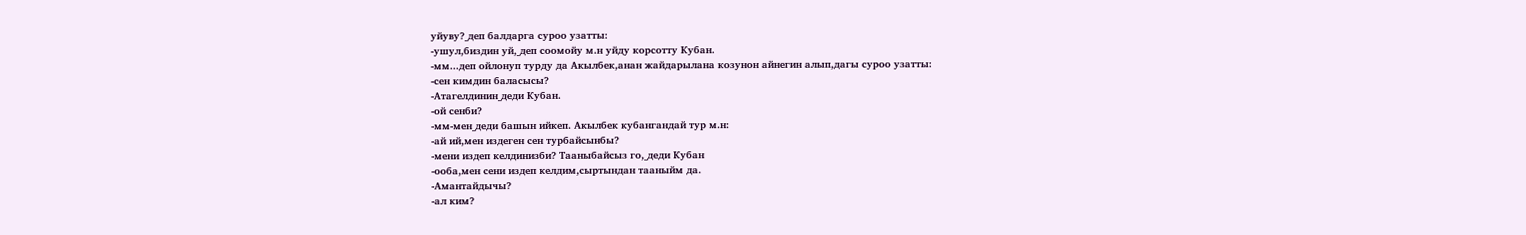уйуву?_деп балдарга суроо узатты:
-ушул,биздин уй,_деп соомойу м.н уйду корсотту Кубан.
-мм...деп ойлонуп турду да Акылбек,анан жайдарылана козунон айнегин алып,дагы суроо узатты:
-сен кимдин баласысы?
-Атагелдинин_деди Кубан.
-ой сенби?
-мм-мен_деди башын ийкеп. Акылбек кубангандай тур м.н:
-ай ий,мен издеген сен турбайсынбы?
-мени издеп келдинизби? Тааныбайсыз го,_деди Кубан
-ооба,мен сени издеп келдим,сыртындан тааныйм да.
-Амантайдычы?
-ал ким?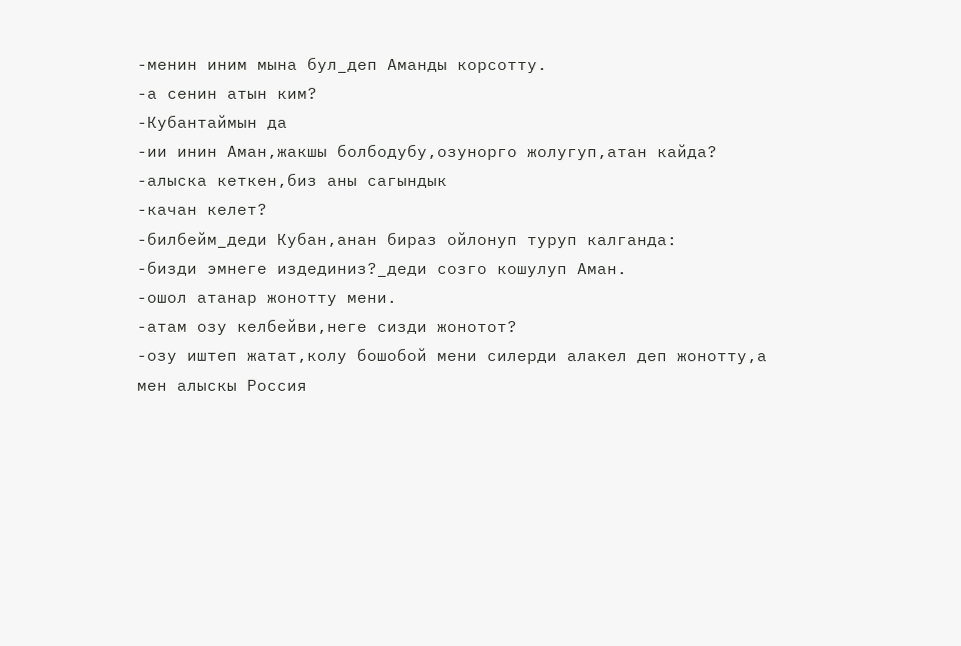-менин иним мына бул_деп Аманды корсотту.
-а сенин атын ким?
-Кубантаймын да
-ии инин Аман,жакшы болбодубу,озунорго жолугуп,атан кайда?
-алыска кеткен,биз аны сагындык
-качан келет?
-билбейм_деди Кубан,анан бираз ойлонуп туруп калганда:
-бизди эмнеге издединиз?_деди созго кошулуп Аман.
-ошол атанар жонотту мени.
-атам озу келбейви,неге сизди жонотот?
-озу иштеп жатат,колу бошобой мени силерди алакел деп жонотту,а мен алыскы Россия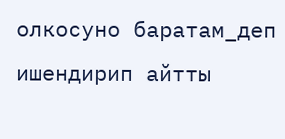олкосуно баратам_деп ишендирип айтты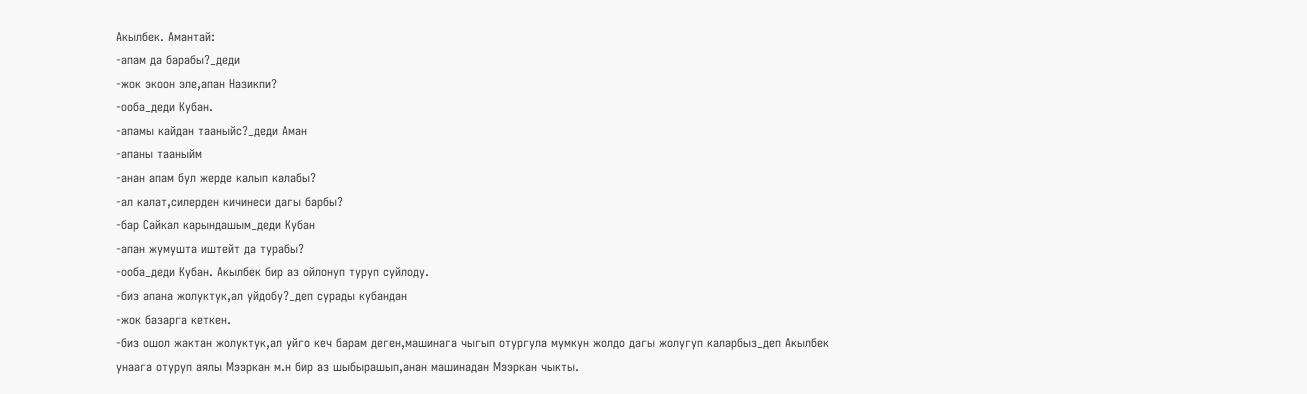Акылбек. Амантай:
-апам да барабы?_деди
-жок экоон эле,апан Назикпи?
-ооба_деди Кубан.
-апамы кайдан тааныйс?_деди Аман
-апаны тааныйм
-анан апам бул жерде калып калабы?
-ал калат,силерден кичинеси дагы барбы?
-бар Сайкал карындашым_деди Кубан
-апан жумушта иштейт да турабы?
-ооба_деди Кубан. Акылбек бир аз ойлонуп туруп суйлоду.
-биз апана жолуктук,ал уйдобу?_деп сурады кубандан
-жок базарга кеткен.
-биз ошол жактан жолуктук,ал уйго кеч барам деген,машинага чыгып отургула мумкун жолдо дагы жолугуп каларбыз_деп Акылбек унаага отуруп аялы Мээркан м.н бир аз шыбырашып,анан машинадан Мээркан чыкты.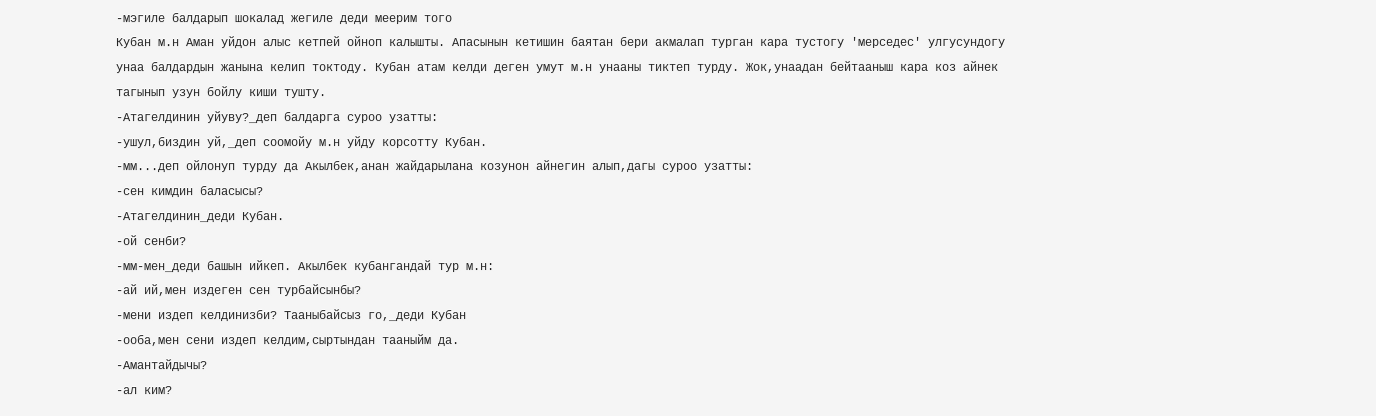-мэгиле балдарып шокалад жегиле деди меерим того
Кубан м.н Аман уйдон алыс кетпей ойноп калышты. Апасынын кетишин баятан бери акмалап турган кара тустогу 'мерседес' улгусундогу унаа балдардын жанына келип токтоду. Кубан атам келди деген умут м.н унааны тиктеп турду. Жок,унаадан бейтааныш кара коз айнек тагынып узун бойлу киши тушту.
-Атагелдинин уйуву?_деп балдарга суроо узатты:
-ушул,биздин уй,_деп соомойу м.н уйду корсотту Кубан.
-мм...деп ойлонуп турду да Акылбек,анан жайдарылана козунон айнегин алып,дагы суроо узатты:
-сен кимдин баласысы?
-Атагелдинин_деди Кубан.
-ой сенби?
-мм-мен_деди башын ийкеп. Акылбек кубангандай тур м.н:
-ай ий,мен издеген сен турбайсынбы?
-мени издеп келдинизби? Тааныбайсыз го,_деди Кубан
-ооба,мен сени издеп келдим,сыртындан тааныйм да.
-Амантайдычы?
-ал ким?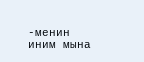-менин иним мына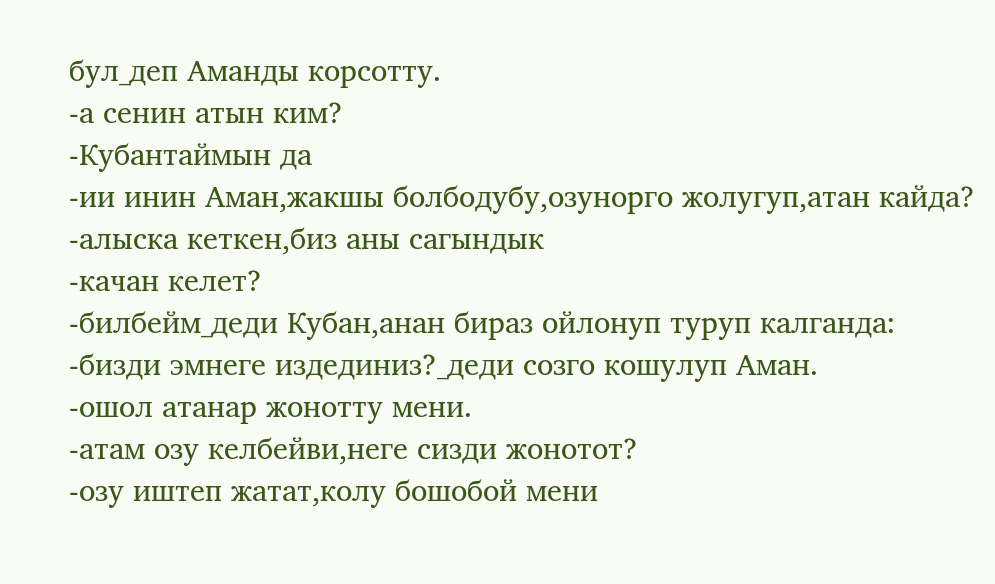бул_деп Аманды корсотту.
-а сенин атын ким?
-Кубантаймын да
-ии инин Аман,жакшы болбодубу,озунорго жолугуп,атан кайда?
-алыска кеткен,биз аны сагындык
-качан келет?
-билбейм_деди Кубан,анан бираз ойлонуп туруп калганда:
-бизди эмнеге издединиз?_деди созго кошулуп Аман.
-ошол атанар жонотту мени.
-атам озу келбейви,неге сизди жонотот?
-озу иштеп жатат,колу бошобой мени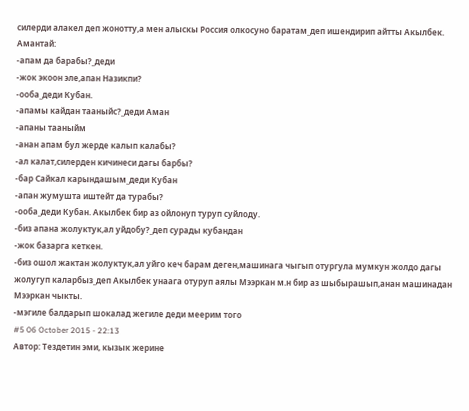силерди алакел деп жонотту,а мен алыскы Россия олкосуно баратам_деп ишендирип айтты Акылбек. Амантай:
-апам да барабы?_деди
-жок экоон эле,апан Назикпи?
-ооба_деди Кубан.
-апамы кайдан тааныйс?_деди Аман
-апаны тааныйм
-анан апам бул жерде калып калабы?
-ал калат,силерден кичинеси дагы барбы?
-бар Сайкал карындашым_деди Кубан
-апан жумушта иштейт да турабы?
-ооба_деди Кубан. Акылбек бир аз ойлонуп туруп суйлоду.
-биз апана жолуктук,ал уйдобу?_деп сурады кубандан
-жок базарга кеткен.
-биз ошол жактан жолуктук,ал уйго кеч барам деген,машинага чыгып отургула мумкун жолдо дагы жолугуп каларбыз_деп Акылбек унаага отуруп аялы Мээркан м.н бир аз шыбырашып,анан машинадан Мээркан чыкты.
-мэгиле балдарып шокалад жегиле деди меерим того
#5 06 October 2015 - 22:13
Автор: Тездетин эми, кызык жерине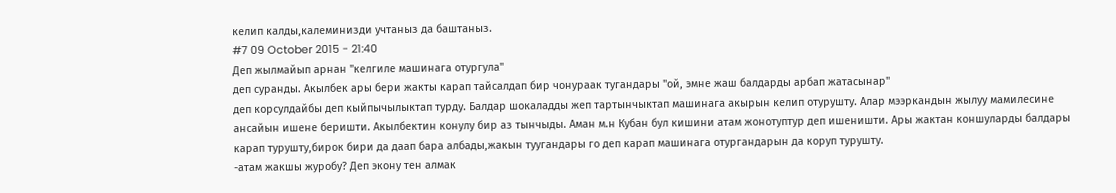келип калды,калеминизди учтаныз да баштаныз.
#7 09 October 2015 - 21:40
Деп жылмайып арнан "келгиле машинага отургула"
деп суранды. Акылбек ары бери жакты карап тайсалдап бир чонураак тугандары "ой, эмне жаш балдарды арбап жатасынар"
деп корсулдайбы деп кыйпычылыктап турду. Балдар шокаладды жеп тартынчыктап машинага акырын келип отурушту. Алар мээркандын жылуу мамилесине ансайын ишене беришти. Акылбектин конулу бир аз тынчыды. Аман м.н Кубан бул кишини атам жонотуптур деп ишеништи. Ары жактан коншуларды балдары карап турушту,бирок бири да даап бара албады,жакын туугандары го деп карап машинага отургандарын да коруп турушту.
-атам жакшы журобу? Деп экону тен алмак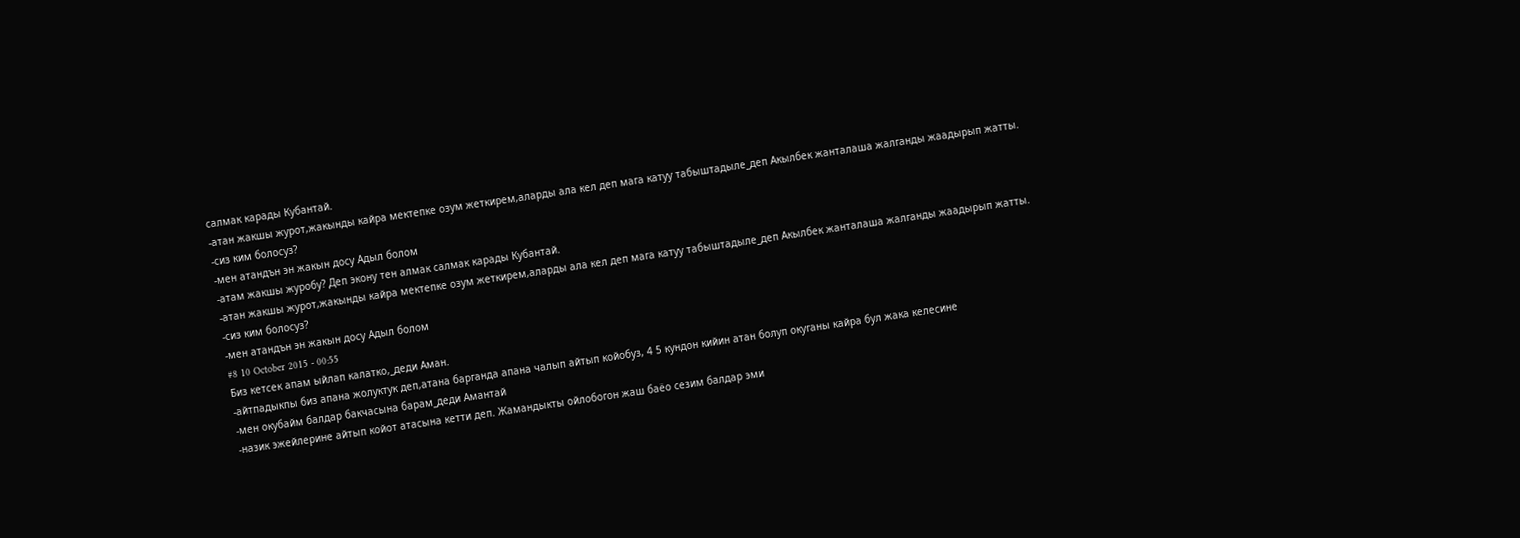салмак карады Кубантай.
-атан жакшы журот,жакынды кайра мектепке озум жеткирем,аларды ала кел деп мага катуу табыштадыле_деп Акылбек жанталаша жалганды жаадырып жатты.
-сиз ким болосуз?
-мен атандън эн жакын досу Адыл болом
-атам жакшы журобу? Деп экону тен алмак салмак карады Кубантай.
-атан жакшы журот,жакынды кайра мектепке озум жеткирем,аларды ала кел деп мага катуу табыштадыле_деп Акылбек жанталаша жалганды жаадырып жатты.
-сиз ким болосуз?
-мен атандън эн жакын досу Адыл болом
#8 10 October 2015 - 00:55
Биз кетсек апам ыйлап калатко,_деди Аман.
-айтпадыкпы биз апана жолуктук деп,атана барганда апана чалып айтып койобуз, 4 5 кундон кийин атан болуп окуганы кайра бул жака келесине
-мен окубайм балдар бакчасына барам_деди Амантай
-назик эжейлерине айтып койот атасына кетти деп. Жамандыкты ойлобогон жаш баёо сезим балдар эми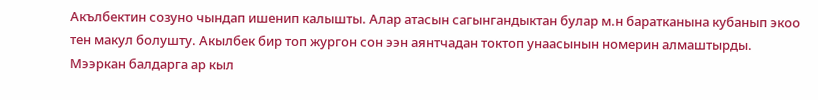Акълбектин созуно чындап ишенип калышты. Алар атасын сагынгандыктан булар м.н баратканына кубанып экоо тен макул болушту. Акылбек бир топ жургон сон ээн аянтчадан токтоп унаасынын номерин алмаштырды. Мээркан балдарга ар кыл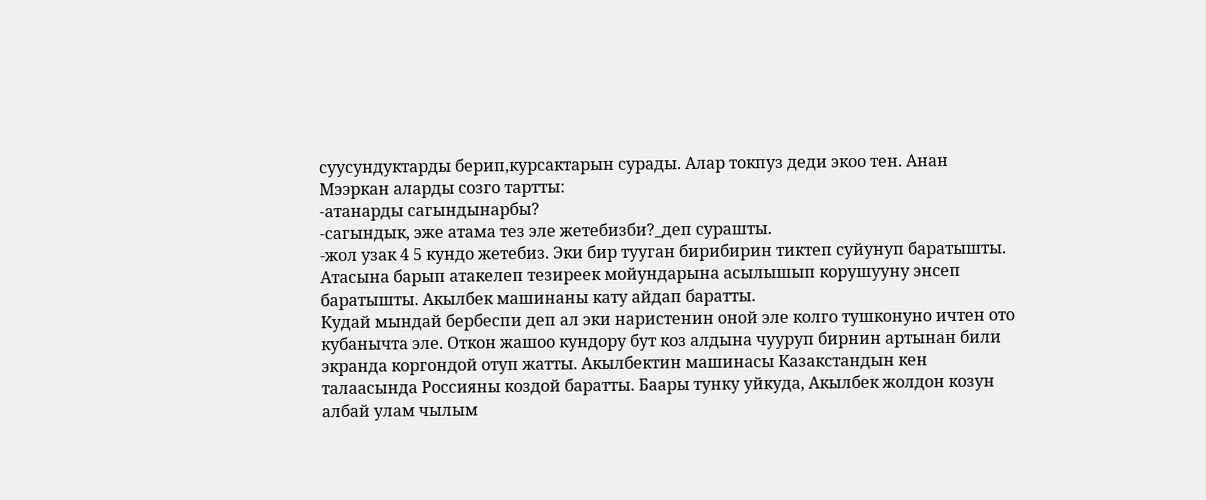суусундуктарды берип,курсактарын сурады. Алар токпуз деди экоо тен. Анан Мээркан аларды созго тартты:
-атанарды сагындынарбы?
-сагындык, эже атама тез эле жетебизби?_деп сурашты.
-жол узак 4 5 кундо жетебиз. Эки бир тууган бирибирин тиктеп суйунуп баратышты. Атасына барып атакелеп тезиреек мойундарына асылышып корушууну энсеп баратышты. Акылбек машинаны кату айдап баратты.
Кудай мындай бербеспи деп ал эки наристенин оной эле колго тушконуно ичтен ото кубанычта эле. Откон жашоо кундору бут коз алдына чууруп бирнин артынан били экранда коргондой отуп жатты. Акылбектин машинасы Казакстандын кен талаасында Россияны коздой баратты. Баары тунку уйкуда, Акылбек жолдон козун албай улам чылым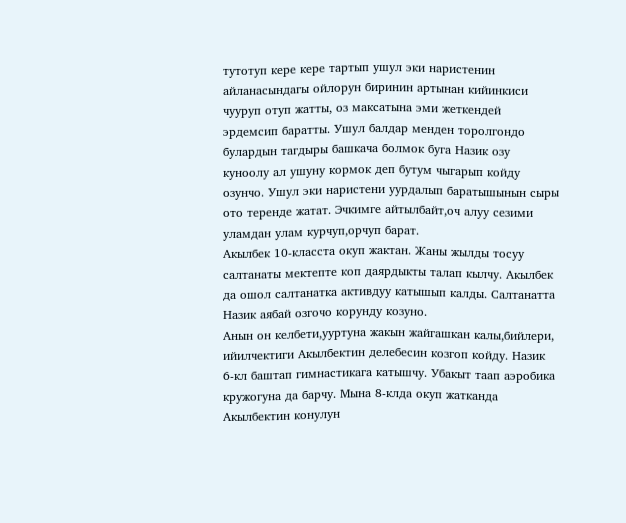тутотуп кере кере тартып ушул эки наристенин айланасындагы ойлорун биринин артынан кийинкиси чууруп отуп жатты, оз максатына эми жеткендей эрдемсип баратты. Ушул балдар менден торолгондо булардын тагдыры башкача болмок буга Назик озу куноолу ал ушуну кормок деп бутум чыгарып койду озунчо. Ушул эки наристени уурдалып баратышынын сыры ото теренде жатат. Эчкимге айтылбайт,оч алуу сезими уламдан улам курчуп,орчуп барат.
Акылбек 10-класста окуп жактан. Жаны жылды тосуу салтанаты мектепте коп даярдыкты талап кылчу. Акылбек да ошол салтанатка активдуу катышып калды. Салтанатта Назик аябай озгочо корунду козуно.
Анын он келбети,ууртуна жакын жайгашкан калы,бийлери, ийилчектиги Акылбектин делебесин козгоп койду. Назик 6-кл баштап гимнастикага катышчу. Убакыт таап аэробика кружогуна да барчу. Мына 8-клда окуп жатканда Акылбектин конулун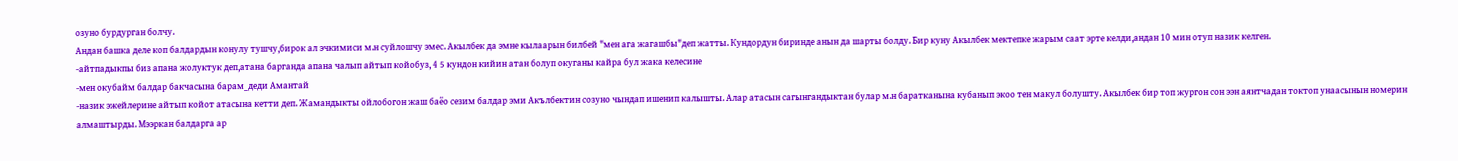озуно бурдурган болчу.
Андан башка деле коп балдардын конулу тушчу,бирок ал эчкимиси м.н суйлошчу эмес. Акылбек да эмне кылаарын билбей "мен ага жагашбы"деп жатты. Кундордун биринде анын да шарты болду. Бир куну Акылбек мектепке жарым саат эрте келди,андан 10 мин отуп назик келген.
-айтпадыкпы биз апана жолуктук деп,атана барганда апана чалып айтып койобуз, 4 5 кундон кийин атан болуп окуганы кайра бул жака келесине
-мен окубайм балдар бакчасына барам_деди Амантай
-назик эжейлерине айтып койот атасына кетти деп. Жамандыкты ойлобогон жаш баёо сезим балдар эми Акълбектин созуно чындап ишенип калышты. Алар атасын сагынгандыктан булар м.н баратканына кубанып экоо тен макул болушту. Акылбек бир топ жургон сон ээн аянтчадан токтоп унаасынын номерин алмаштырды. Мээркан балдарга ар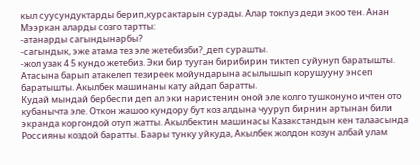кыл суусундуктарды берип,курсактарын сурады. Алар токпуз деди экоо тен. Анан Мээркан аларды созго тартты:
-атанарды сагындынарбы?
-сагындык, эже атама тез эле жетебизби?_деп сурашты.
-жол узак 4 5 кундо жетебиз. Эки бир тууган бирибирин тиктеп суйунуп баратышты. Атасына барып атакелеп тезиреек мойундарына асылышып корушууну энсеп баратышты. Акылбек машинаны кату айдап баратты.
Кудай мындай бербеспи деп ал эки наристенин оной эле колго тушконуно ичтен ото кубанычта эле. Откон жашоо кундору бут коз алдына чууруп бирнин артынан били экранда коргондой отуп жатты. Акылбектин машинасы Казакстандын кен талаасында Россияны коздой баратты. Баары тунку уйкуда, Акылбек жолдон козун албай улам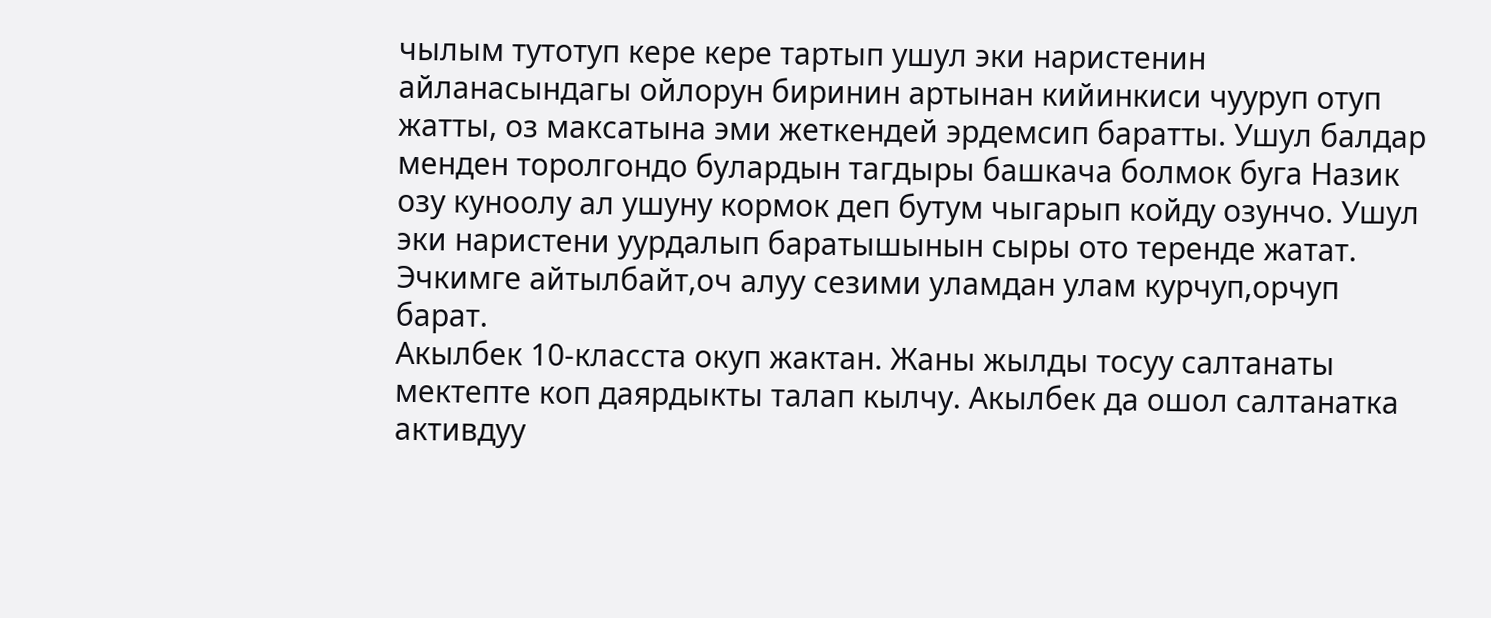чылым тутотуп кере кере тартып ушул эки наристенин айланасындагы ойлорун биринин артынан кийинкиси чууруп отуп жатты, оз максатына эми жеткендей эрдемсип баратты. Ушул балдар менден торолгондо булардын тагдыры башкача болмок буга Назик озу куноолу ал ушуну кормок деп бутум чыгарып койду озунчо. Ушул эки наристени уурдалып баратышынын сыры ото теренде жатат. Эчкимге айтылбайт,оч алуу сезими уламдан улам курчуп,орчуп барат.
Акылбек 10-класста окуп жактан. Жаны жылды тосуу салтанаты мектепте коп даярдыкты талап кылчу. Акылбек да ошол салтанатка активдуу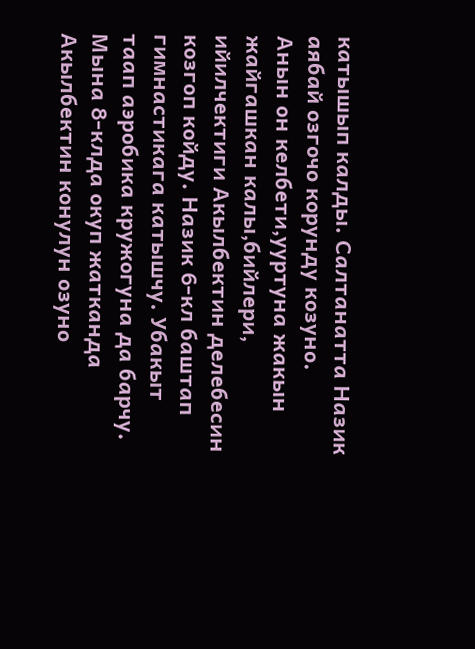катышып калды. Салтанатта Назик аябай озгочо корунду козуно.
Анын он келбети,ууртуна жакын жайгашкан калы,бийлери, ийилчектиги Акылбектин делебесин козгоп койду. Назик 6-кл баштап гимнастикага катышчу. Убакыт таап аэробика кружогуна да барчу. Мына 8-клда окуп жатканда Акылбектин конулун озуно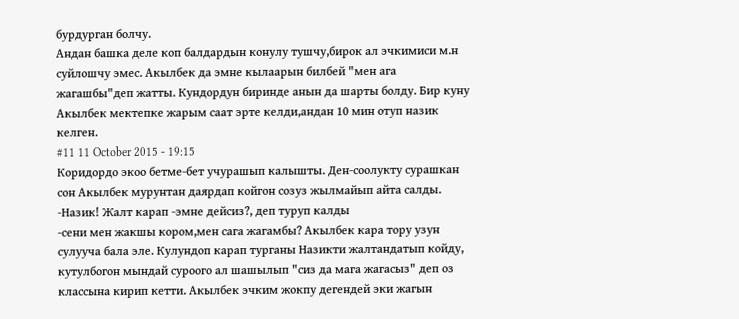бурдурган болчу.
Андан башка деле коп балдардын конулу тушчу,бирок ал эчкимиси м.н суйлошчу эмес. Акылбек да эмне кылаарын билбей "мен ага жагашбы"деп жатты. Кундордун биринде анын да шарты болду. Бир куну Акылбек мектепке жарым саат эрте келди,андан 10 мин отуп назик келген.
#11 11 October 2015 - 19:15
Коридордо экоо бетме-бет учурашып калышты. Ден-соолукту сурашкан сон Акылбек мурунтан даярдап койгон созуз жылмайып айта салды.
-Назик! Жалт карап -эмне дейсиз?, деп туруп калды
-сени мен жакшы кором,мен сага жагамбы? Акылбек кара тору узун сулууча бала эле. Кулундоп карап турганы Назикти жалтандатып койду, кутулбогон мындай суроого ал шашылып "сиз да мага жагасыз" деп оз классына кирип кетти. Акылбек эчким жокпу дегендей эки жагын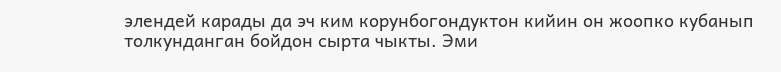элендей карады да эч ким корунбогондуктон кийин он жоопко кубанып толкунданган бойдон сырта чыкты. Эми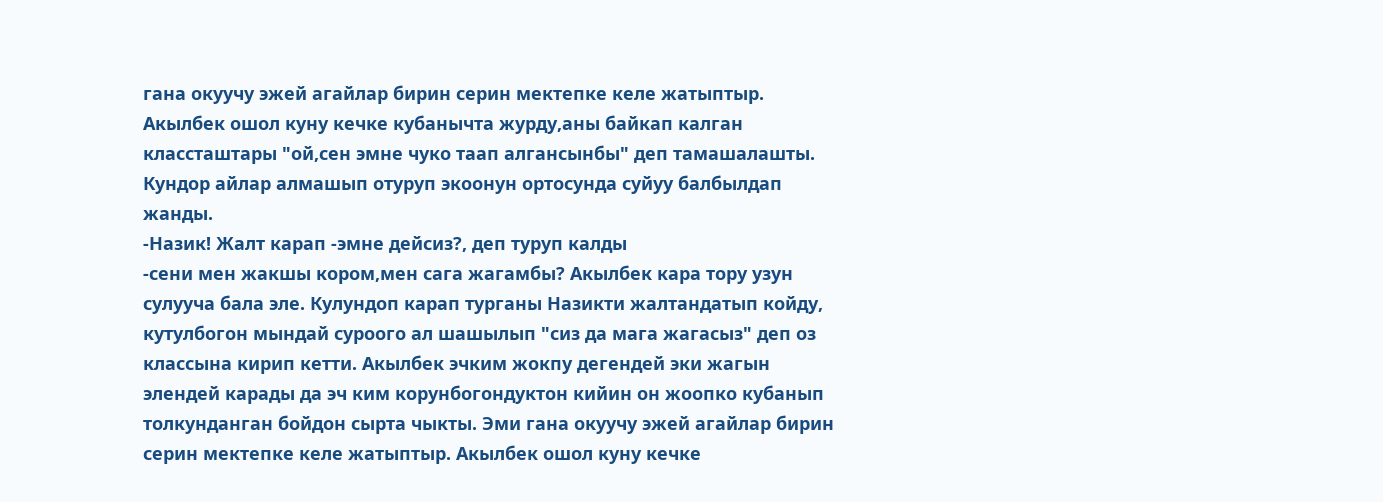гана окуучу эжей агайлар бирин серин мектепке келе жатыптыр. Акылбек ошол куну кечке кубанычта журду,аны байкап калган классташтары "ой,сен эмне чуко таап алгансынбы" деп тамашалашты. Кундор айлар алмашып отуруп экоонун ортосунда суйуу балбылдап жанды.
-Назик! Жалт карап -эмне дейсиз?, деп туруп калды
-сени мен жакшы кором,мен сага жагамбы? Акылбек кара тору узун сулууча бала эле. Кулундоп карап турганы Назикти жалтандатып койду, кутулбогон мындай суроого ал шашылып "сиз да мага жагасыз" деп оз классына кирип кетти. Акылбек эчким жокпу дегендей эки жагын элендей карады да эч ким корунбогондуктон кийин он жоопко кубанып толкунданган бойдон сырта чыкты. Эми гана окуучу эжей агайлар бирин серин мектепке келе жатыптыр. Акылбек ошол куну кечке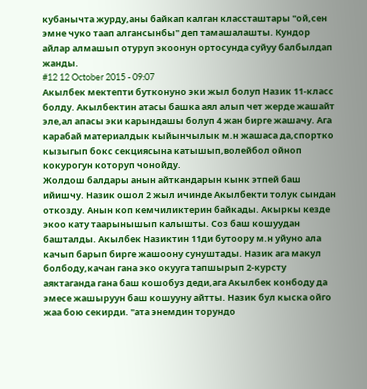кубанычта журду,аны байкап калган классташтары "ой,сен эмне чуко таап алгансынбы" деп тамашалашты. Кундор айлар алмашып отуруп экоонун ортосунда суйуу балбылдап жанды.
#12 12 October 2015 - 09:07
Акылбек мектепти бутконуно эки жыл болуп Назик 11-класс болду. Акылбектин атасы башка аял алып чет жерде жашайт эле,ал апасы эки карындашы болуп 4 жан бирге жашачу. Ага карабай материалдык кыйынчылык м.н жашаса да,спортко кызыгып бокс секциясына катышып,волейбол ойноп кокурогун которуп чонойду.
Жолдош балдары анын айткандарын кынк этпей баш ийишчу. Назик ошол 2 жыл ичинде Акылбекти толук сындан откозду. Анын коп кемчиликтерин байкады. Акыркы кезде экоо кату таарынышып калышты. Соз баш кошуудан башталды. Акылбек Назиктин 11ди бутоору м.н уйуно ала качып барып бирге жашоону сунуштады. Назик ага макул болбоду,качан гана эко окууга тапшырып 2-курсту аяктаганда гана баш кошобуз деди,ага Акылбек конбоду да эмесе жашыруун баш кошууну айтты. Назик бул кыска ойго жаа бою секирди. "ата энемдин торундо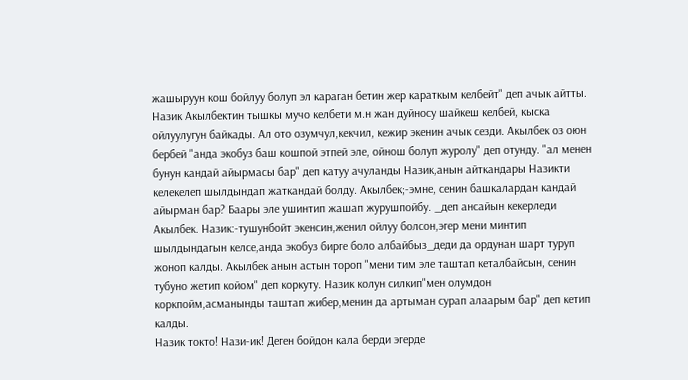жашыруун кош бойлуу болуп эл караган бетин жер караткым келбейт" деп ачык айтты. Назик Акылбектин тышкы мучо келбети м.н жан дуйносу шайкеш келбей, кыска ойлуулугун байкады. Ал ото озумчул,кекчил, кежир экенин ачык сезди. Акылбек оз оюн бербей "анда экобуз баш кошпой этпей эле, ойнош болуп журолу" деп отунду. "ал менен бунун кандай айырмасы бар" деп катуу ачуланды Назик,анын айткандары Назикти келекелеп шылдындап жаткандай болду. Акылбек;-эмне, сенин башкалардан кандай айырман бар? Баары эле ушинтип жашап журушпойбу. _деп ансайын кекерледи Акылбек. Назик:-тушунбойт экенсин,женил ойлуу болсон,эгер мени минтип шылдындагын келсе,анда экобуз бирге боло албайбыз_деди да ордунан шарт туруп жоноп калды. Акылбек анын астын тороп "мени тим эле таштап кеталбайсын, сенин тубуно жетип койом" деп коркуту. Назик колун силкип"мен олумдон коркпойм,асманынды таштап жибер,менин да артыман сурап алаарым бар" деп кетип калды.
Назик токто! Нази-ик! Деген бойдон кала берди эгерде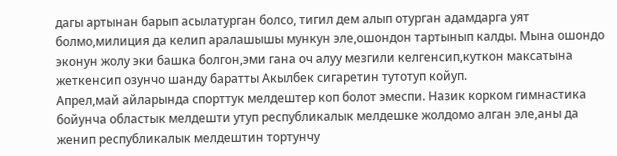дагы артынан барып асылатурган болсо, тигил дем алып отурган адамдарга уят болмо,милиция да келип аралашышы мункун эле,ошондон тартынып калды. Мына ошондо эконун жолу эки башка болгон,эми гана оч алуу мезгили келгенсип,куткон максатына жеткенсип озунчо шанду баратты Акылбек сигаретин тутотуп койуп.
Апрел,май айларында спорттук мелдештер коп болот эмеспи. Назик корком гимнастика бойунча областык мелдешти утуп республикалык мелдешке жолдомо алган эле,аны да женип республикалык мелдештин тортунчу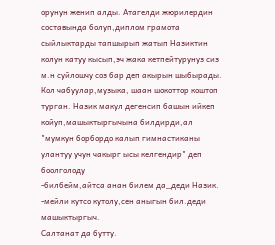орунун женип алды. Атагелди жюрилердин составында болуп,диплом грамота сыйлыктарды тапшырып жатып Назиктин колун катуу кысып,эч жака кетпейтурунуз сиз м.н суйлошчу соз бар деп акырын шыбырады. Кол чабуулар,музыка, шаан шокоттор коштоп турган. Назик макул дегенсип башын ийкеп койуп,машыктыргычына билдирди,ал "мумкун борбордо калып гимнастиканы улантуу учун чакырг ысы келгендир" деп боолголоду
-билбейм,айтса анан билем да_деди Назик.
-мейли кутсо кутолу,сен аныгын бил.деди машыктыргыч.
Салтанат да бутту.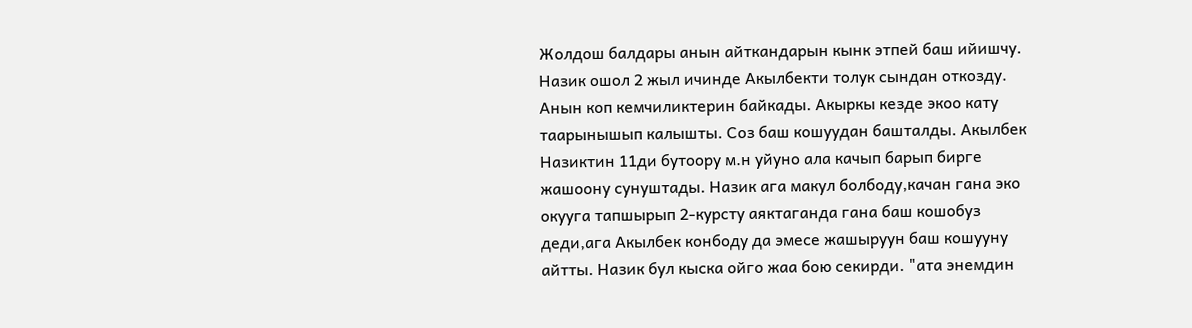Жолдош балдары анын айткандарын кынк этпей баш ийишчу. Назик ошол 2 жыл ичинде Акылбекти толук сындан откозду. Анын коп кемчиликтерин байкады. Акыркы кезде экоо кату таарынышып калышты. Соз баш кошуудан башталды. Акылбек Назиктин 11ди бутоору м.н уйуно ала качып барып бирге жашоону сунуштады. Назик ага макул болбоду,качан гана эко окууга тапшырып 2-курсту аяктаганда гана баш кошобуз деди,ага Акылбек конбоду да эмесе жашыруун баш кошууну айтты. Назик бул кыска ойго жаа бою секирди. "ата энемдин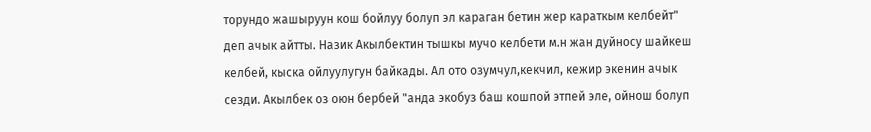торундо жашыруун кош бойлуу болуп эл караган бетин жер караткым келбейт" деп ачык айтты. Назик Акылбектин тышкы мучо келбети м.н жан дуйносу шайкеш келбей, кыска ойлуулугун байкады. Ал ото озумчул,кекчил, кежир экенин ачык сезди. Акылбек оз оюн бербей "анда экобуз баш кошпой этпей эле, ойнош болуп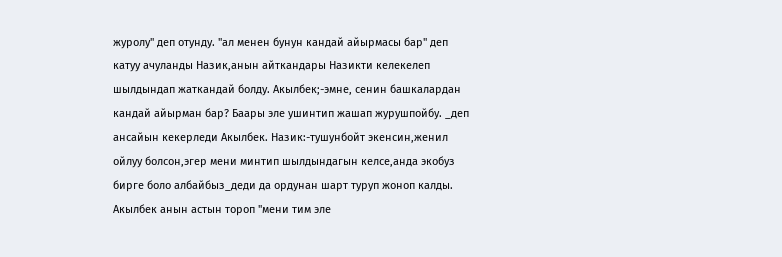журолу" деп отунду. "ал менен бунун кандай айырмасы бар" деп катуу ачуланды Назик,анын айткандары Назикти келекелеп шылдындап жаткандай болду. Акылбек;-эмне, сенин башкалардан кандай айырман бар? Баары эле ушинтип жашап журушпойбу. _деп ансайын кекерледи Акылбек. Назик:-тушунбойт экенсин,женил ойлуу болсон,эгер мени минтип шылдындагын келсе,анда экобуз бирге боло албайбыз_деди да ордунан шарт туруп жоноп калды. Акылбек анын астын тороп "мени тим эле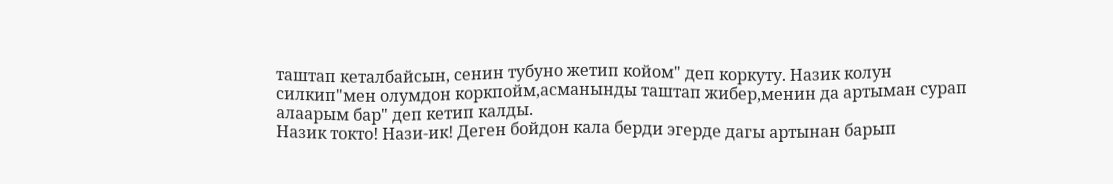таштап кеталбайсын, сенин тубуно жетип койом" деп коркуту. Назик колун силкип"мен олумдон коркпойм,асманынды таштап жибер,менин да артыман сурап алаарым бар" деп кетип калды.
Назик токто! Нази-ик! Деген бойдон кала берди эгерде дагы артынан барып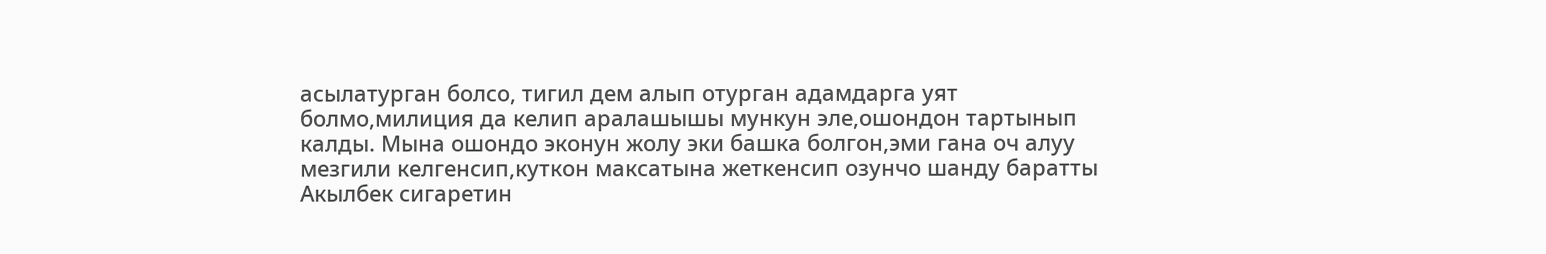асылатурган болсо, тигил дем алып отурган адамдарга уят болмо,милиция да келип аралашышы мункун эле,ошондон тартынып калды. Мына ошондо эконун жолу эки башка болгон,эми гана оч алуу мезгили келгенсип,куткон максатына жеткенсип озунчо шанду баратты Акылбек сигаретин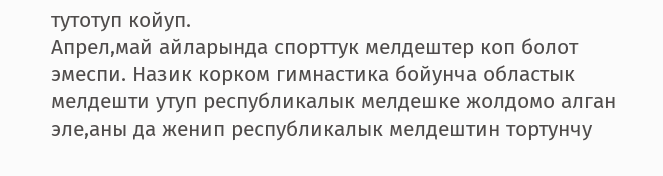тутотуп койуп.
Апрел,май айларында спорттук мелдештер коп болот эмеспи. Назик корком гимнастика бойунча областык мелдешти утуп республикалык мелдешке жолдомо алган эле,аны да женип республикалык мелдештин тортунчу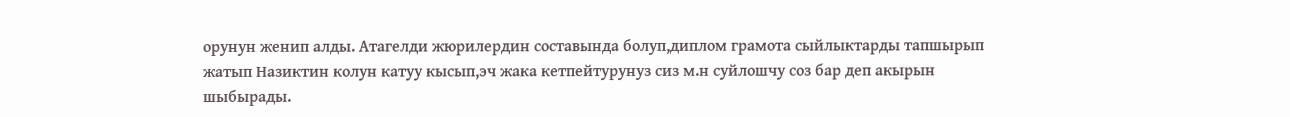орунун женип алды. Атагелди жюрилердин составында болуп,диплом грамота сыйлыктарды тапшырып жатып Назиктин колун катуу кысып,эч жака кетпейтурунуз сиз м.н суйлошчу соз бар деп акырын шыбырады.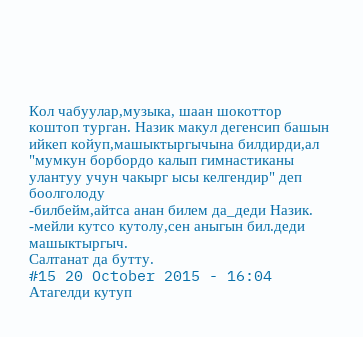Кол чабуулар,музыка, шаан шокоттор коштоп турган. Назик макул дегенсип башын ийкеп койуп,машыктыргычына билдирди,ал "мумкун борбордо калып гимнастиканы улантуу учун чакырг ысы келгендир" деп боолголоду
-билбейм,айтса анан билем да_деди Назик.
-мейли кутсо кутолу,сен аныгын бил.деди машыктыргыч.
Салтанат да бутту.
#15 20 October 2015 - 16:04
Атагелди кутуп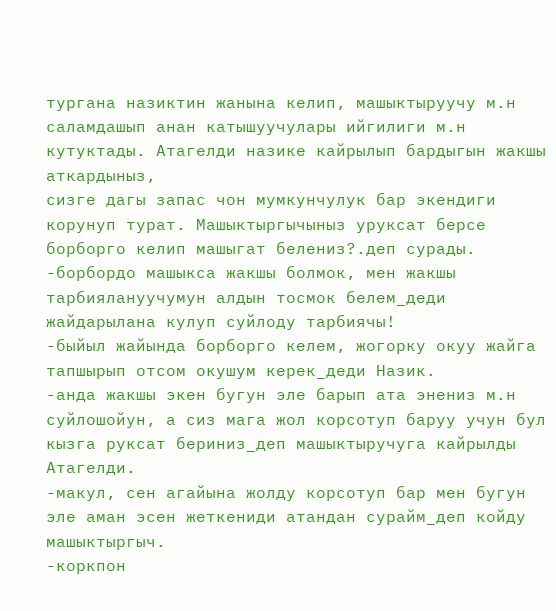тургана назиктин жанына келип, машыктыруучу м.н саламдашып анан катышуучулары ийгилиги м.н кутуктады. Атагелди назике кайрылып бардыгын жакшы аткардыныз,
сизге дагы запас чон мумкунчулук бар экендиги корунуп турат. Машыктыргычыныз уруксат берсе борборго келип машыгат белениз?.деп сурады.
-борбордо машыкса жакшы болмок, мен жакшы тарбиялануучумун алдын тосмок белем_деди жайдарылана кулуп суйлоду тарбиячы!
-быйыл жайында борборго келем, жогорку окуу жайга тапшырып отсом окушум керек_деди Назик.
-анда жакшы экен бугун эле барып ата энениз м.н суйлошойун, а сиз мага жол корсотуп баруу учун бул кызга руксат бериниз_деп машыктыручуга кайрылды Атагелди.
-макул, сен агайына жолду корсотуп бар мен бугун эле аман эсен жеткениди атандан сурайм_деп койду машыктыргыч.
-коркпон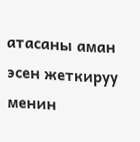атасаны аман эсен жеткируу менин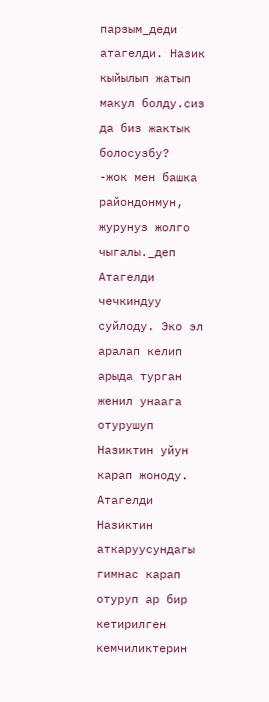парзым_деди атагелди. Назик кыйылып жатып макул болду.сиз да биз жактык болосузбу?
-жок мен башка райондонмун, журунуз жолго чыгалы._деп Атагелди чечкиндуу суйлоду. Эко эл аралап келип арыда турган женил унаага отурушуп Назиктин уйун карап жоноду.
Атагелди Назиктин аткаруусундагы гимнас карап отуруп ар бир кетирилген кемчиликтерин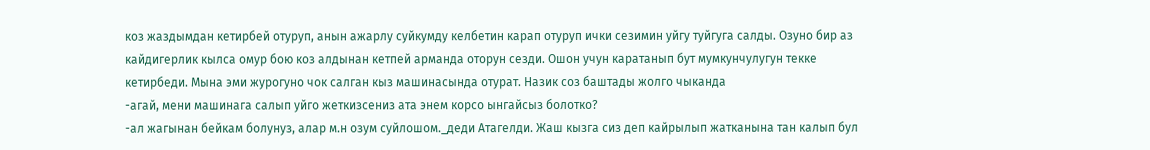коз жаздымдан кетирбей отуруп, анын ажарлу суйкумду келбетин карап отуруп ички сезимин уйгу туйгуга салды. Озуно бир аз кайдигерлик кылса омур бою коз алдынан кетпей арманда оторун сезди. Ошон учун каратанып бут мумкунчулугун текке кетирбеди. Мына эми журогуно чок салган кыз машинасында отурат. Назик соз баштады жолго чыканда
-агай, мени машинага салып уйго жеткизсениз ата энем корсо ынгайсыз болотко?
-ал жагынан бейкам болунуз, алар м.н озум суйлошом._деди Атагелди. Жаш кызга сиз деп кайрылып жатканына тан калып бул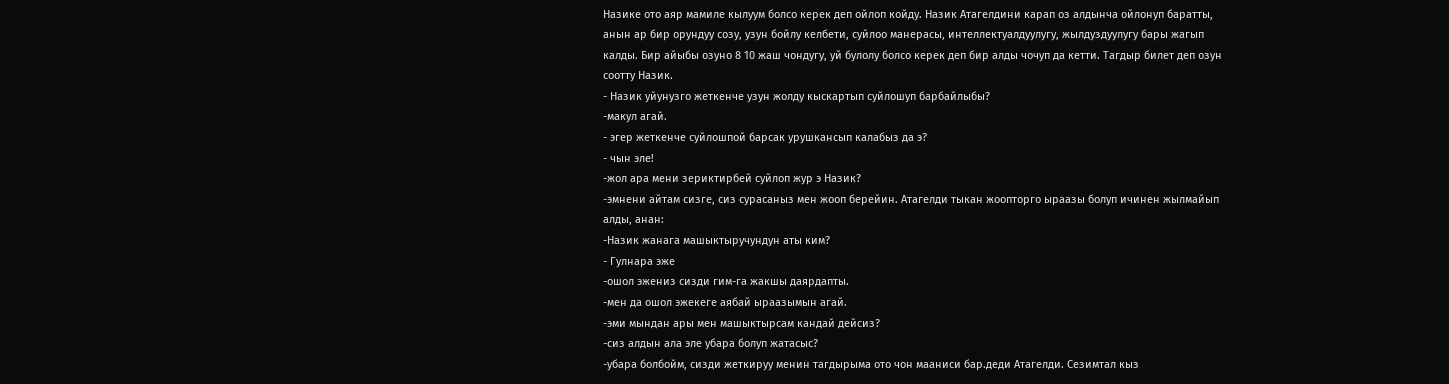Назике ото аяр мамиле кылуум болсо керек деп ойлоп койду. Назик Атагелдини карап оз алдынча ойлонуп баратты, анын ар бир орундуу созу, узун бойлу келбети, суйлоо манерасы, интеллектуалдуулугу, жылдуздуулугу бары жагып калды. Бир айыбы озуно 8 10 жаш чондугу, уй булолу болсо керек деп бир алды чочуп да кетти. Тагдыр билет деп озун соотту Назик.
- Назик уйунузго жеткенче узун жолду кыскартып суйлошуп барбайлыбы?
-макул агай.
- эгер жеткенче суйлошпой барсак урушкансып калабыз да э?
- чын эле!
-жол ара мени зериктирбей суйлоп жур э Назик?
-эмнени айтам сизге, сиз сурасаныз мен жооп берейин. Атагелди тыкан жоопторго ыраазы болуп ичинен жылмайып алды, анан:
-Назик жанага машыктыручундун аты ким?
- Гулнара эже
-ошол эжениз сизди гим-га жакшы даярдапты.
-мен да ошол эжекеге аябай ыраазымын агай.
-эми мындан ары мен машыктырсам кандай дейсиз?
-сиз алдын ала эле убара болуп жатасыс?
-убара болбойм, сизди жеткируу менин тагдырыма ото чон мааниси бар.деди Атагелди. Сезимтал кыз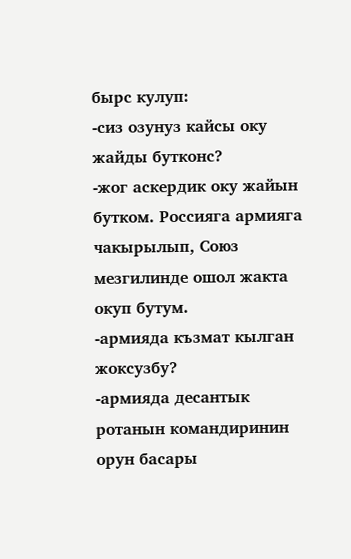бырс кулуп:
-сиз озунуз кайсы оку жайды бутконс?
-жог аскердик оку жайын бутком. Россияга армияга чакырылып, Союз мезгилинде ошол жакта окуп бутум.
-армияда къзмат кылган жоксузбу?
-армияда десантык ротанын командиринин орун басары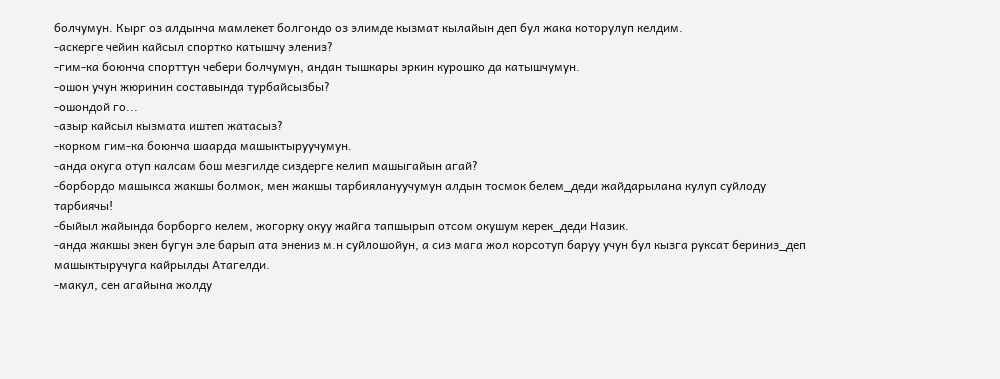болчумун. Кырг оз алдынча мамлекет болгондо оз элимде кызмат кылайын деп бул жака которулуп келдим.
-аскерге чейин кайсыл спортко катышчу элениз?
-гим-ка боюнча спорттун чебери болчумун, андан тышкары эркин курошко да катышчумун.
-ошон учун жюринин составында турбайсызбы?
-ошондой го...
-азыр кайсыл кызмата иштеп жатасыз?
-корком гим-ка боюнча шаарда машыктыруучумун.
-анда окуга отуп калсам бош мезгилде сиздерге келип машыгайын агай?
-борбордо машыкса жакшы болмок, мен жакшы тарбиялануучумун алдын тосмок белем_деди жайдарылана кулуп суйлоду тарбиячы!
-быйыл жайында борборго келем, жогорку окуу жайга тапшырып отсом окушум керек_деди Назик.
-анда жакшы экен бугун эле барып ата энениз м.н суйлошойун, а сиз мага жол корсотуп баруу учун бул кызга руксат бериниз_деп машыктыручуга кайрылды Атагелди.
-макул, сен агайына жолду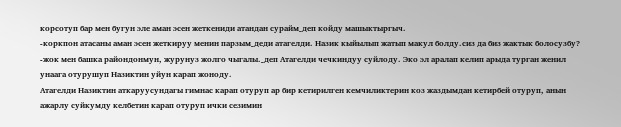корсотуп бар мен бугун эле аман эсен жеткениди атандан сурайм_деп койду машыктыргыч.
-коркпон атасаны аман эсен жеткируу менин парзым_деди атагелди. Назик кыйылып жатып макул болду.сиз да биз жактык болосузбу?
-жок мен башка райондонмун, журунуз жолго чыгалы._деп Атагелди чечкиндуу суйлоду. Эко эл аралап келип арыда турган женил унаага отурушуп Назиктин уйун карап жоноду.
Атагелди Назиктин аткаруусундагы гимнас карап отуруп ар бир кетирилген кемчиликтерин коз жаздымдан кетирбей отуруп, анын ажарлу суйкумду келбетин карап отуруп ички сезимин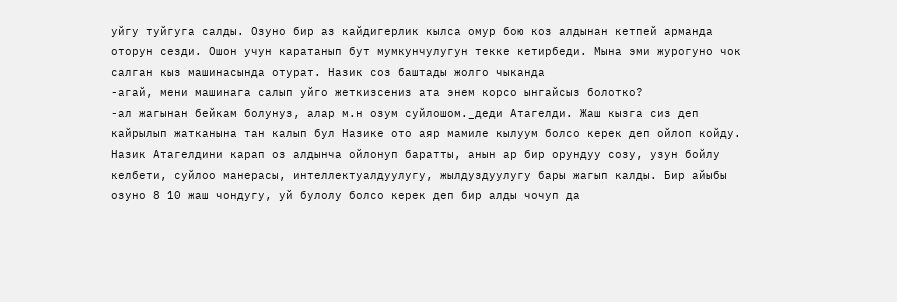уйгу туйгуга салды. Озуно бир аз кайдигерлик кылса омур бою коз алдынан кетпей арманда оторун сезди. Ошон учун каратанып бут мумкунчулугун текке кетирбеди. Мына эми журогуно чок салган кыз машинасында отурат. Назик соз баштады жолго чыканда
-агай, мени машинага салып уйго жеткизсениз ата энем корсо ынгайсыз болотко?
-ал жагынан бейкам болунуз, алар м.н озум суйлошом._деди Атагелди. Жаш кызга сиз деп кайрылып жатканына тан калып бул Назике ото аяр мамиле кылуум болсо керек деп ойлоп койду. Назик Атагелдини карап оз алдынча ойлонуп баратты, анын ар бир орундуу созу, узун бойлу келбети, суйлоо манерасы, интеллектуалдуулугу, жылдуздуулугу бары жагып калды. Бир айыбы озуно 8 10 жаш чондугу, уй булолу болсо керек деп бир алды чочуп да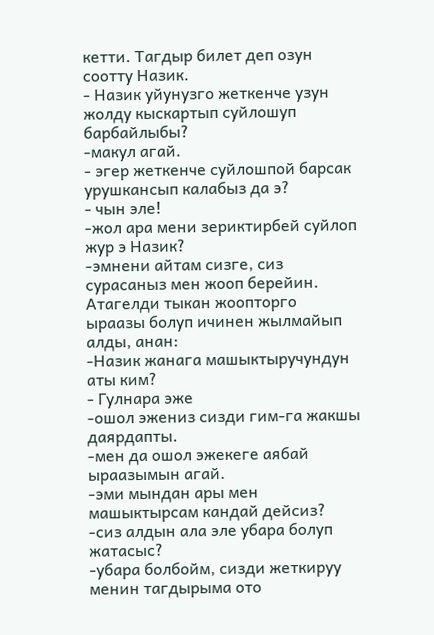кетти. Тагдыр билет деп озун соотту Назик.
- Назик уйунузго жеткенче узун жолду кыскартып суйлошуп барбайлыбы?
-макул агай.
- эгер жеткенче суйлошпой барсак урушкансып калабыз да э?
- чын эле!
-жол ара мени зериктирбей суйлоп жур э Назик?
-эмнени айтам сизге, сиз сурасаныз мен жооп берейин. Атагелди тыкан жоопторго ыраазы болуп ичинен жылмайып алды, анан:
-Назик жанага машыктыручундун аты ким?
- Гулнара эже
-ошол эжениз сизди гим-га жакшы даярдапты.
-мен да ошол эжекеге аябай ыраазымын агай.
-эми мындан ары мен машыктырсам кандай дейсиз?
-сиз алдын ала эле убара болуп жатасыс?
-убара болбойм, сизди жеткируу менин тагдырыма ото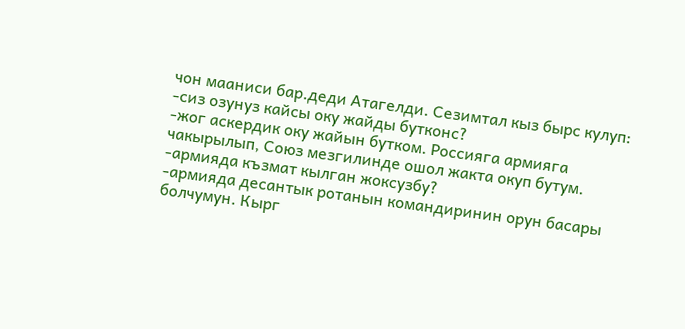чон мааниси бар.деди Атагелди. Сезимтал кыз бырс кулуп:
-сиз озунуз кайсы оку жайды бутконс?
-жог аскердик оку жайын бутком. Россияга армияга чакырылып, Союз мезгилинде ошол жакта окуп бутум.
-армияда къзмат кылган жоксузбу?
-армияда десантык ротанын командиринин орун басары болчумун. Кырг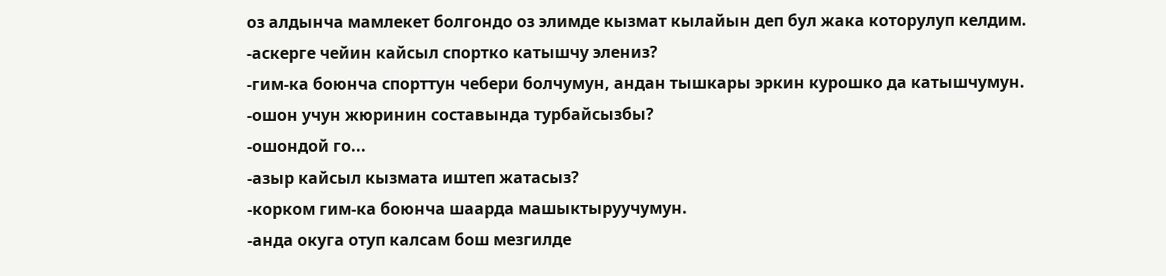оз алдынча мамлекет болгондо оз элимде кызмат кылайын деп бул жака которулуп келдим.
-аскерге чейин кайсыл спортко катышчу элениз?
-гим-ка боюнча спорттун чебери болчумун, андан тышкары эркин курошко да катышчумун.
-ошон учун жюринин составында турбайсызбы?
-ошондой го...
-азыр кайсыл кызмата иштеп жатасыз?
-корком гим-ка боюнча шаарда машыктыруучумун.
-анда окуга отуп калсам бош мезгилде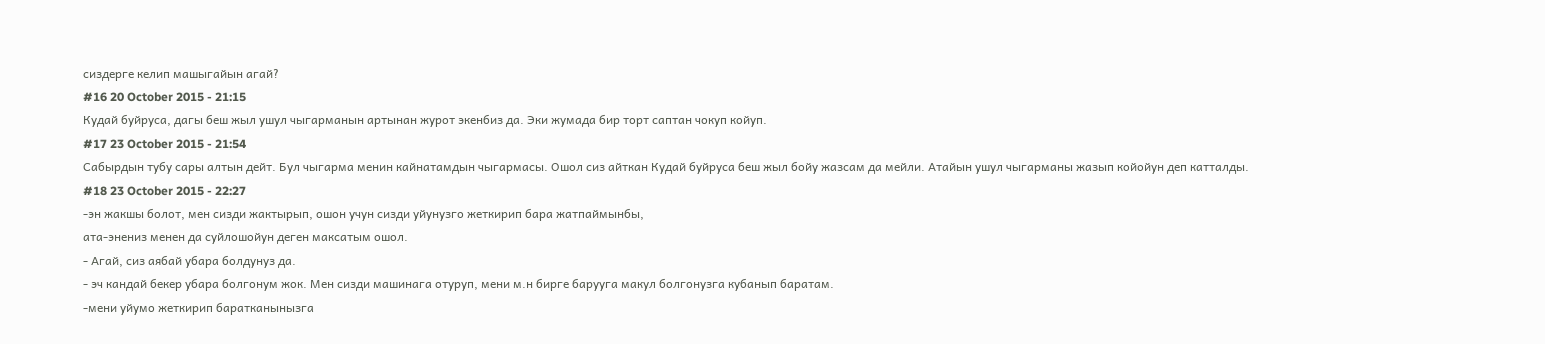сиздерге келип машыгайын агай?
#16 20 October 2015 - 21:15
Кудай буйруса, дагы беш жыл ушул чыгарманын артынан журот экенбиз да. Эки жумада бир торт саптан чокуп койуп.
#17 23 October 2015 - 21:54
Сабырдын тубу сары алтын дейт. Бул чыгарма менин кайнатамдын чыгармасы. Ошол сиз айткан Кудай буйруса беш жыл бойу жазсам да мейли. Атайын ушул чыгарманы жазып койойун деп катталды.
#18 23 October 2015 - 22:27
-эн жакшы болот, мен сизди жактырып, ошон учун сизди уйунузго жеткирип бара жатпаймынбы,
ата-энениз менен да суйлошойун деген максатым ошол.
- Агай, сиз аябай убара болдунуз да.
- эч кандай бекер убара болгонум жок. Мен сизди машинага отуруп, мени м.н бирге барууга макул болгонузга кубанып баратам.
-мени уйумо жеткирип баратканынызга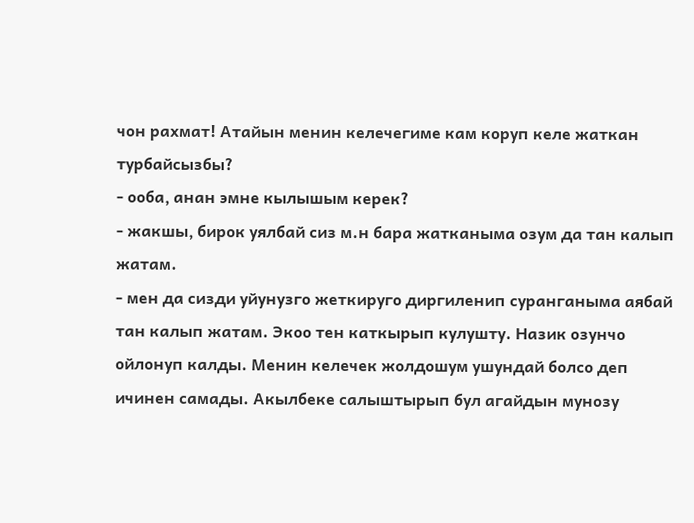чон рахмат! Атайын менин келечегиме кам коруп келе жаткан турбайсызбы?
- ооба, анан эмне кылышым керек?
- жакшы, бирок уялбай сиз м.н бара жатканыма озум да тан калып жатам.
- мен да сизди уйунузго жеткируго диргиленип суранганыма аябай тан калып жатам. Экоо тен каткырып кулушту. Назик озунчо ойлонуп калды. Менин келечек жолдошум ушундай болсо деп ичинен самады. Акылбеке салыштырып бул агайдын мунозу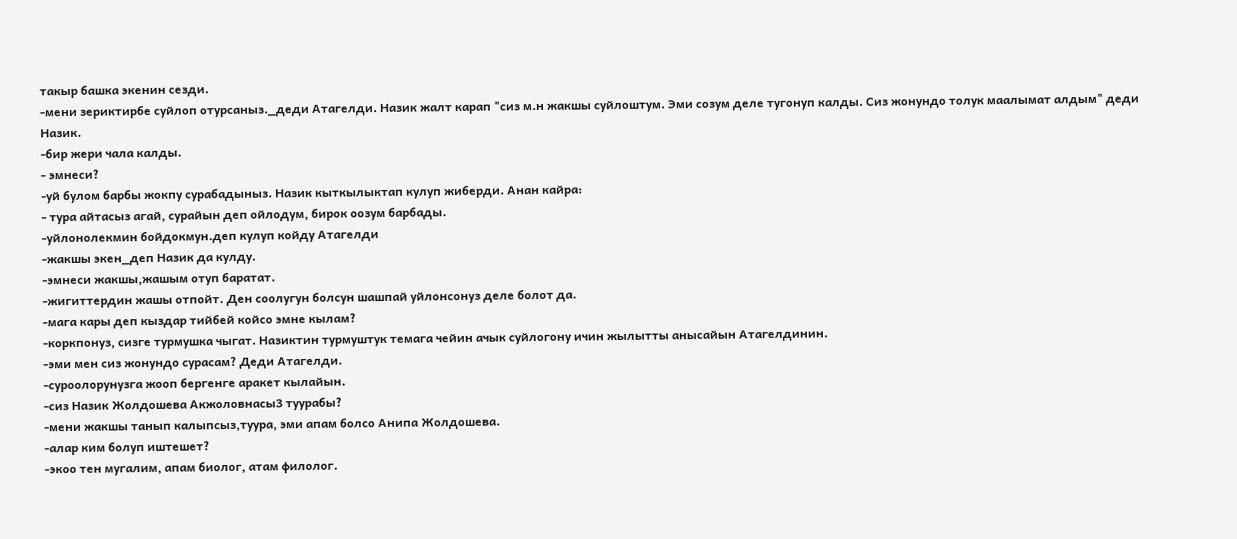такыр башка экенин сезди.
-мени зериктирбе суйлоп отурсаныз._деди Атагелди. Назик жалт карап "сиз м.н жакшы суйлоштум. Эми созум деле тугонуп калды. Сиз жонундо толук маалымат алдым" деди Назик.
-бир жери чала калды.
- эмнеси?
-уй булом барбы жокпу сурабадыныз. Назик кыткылыктап кулуп жиберди. Анан кайра:
- тура айтасыз агай, сурайын деп ойлодум, бирок оозум барбады.
-уйлонолекмин бойдокмун.деп кулуп койду Атагелди
-жакшы экен_деп Назик да кулду.
-эмнеси жакшы,жашым отуп баратат.
-жигиттердин жашы отпойт. Ден соолугун болсун шашпай уйлонсонуз деле болот да.
-мага кары деп кыздар тийбей койсо эмне кылам?
-коркпонуз, сизге турмушка чыгат. Назиктин турмуштук темага чейин ачык суйлогону ичин жылытты анысайын Атагелдинин.
-эми мен сиз жонундо сурасам? Деди Атагелди.
-суроолорунузга жооп бергенге аракет кылайын.
-сиз Назик Жолдошева Акжоловнасы3 туурабы?
-мени жакшы танып калыпсыз,туура, эми апам болсо Анипа Жолдошева.
-алар ким болуп иштешет?
-экоо тен мугалим, апам биолог, атам филолог.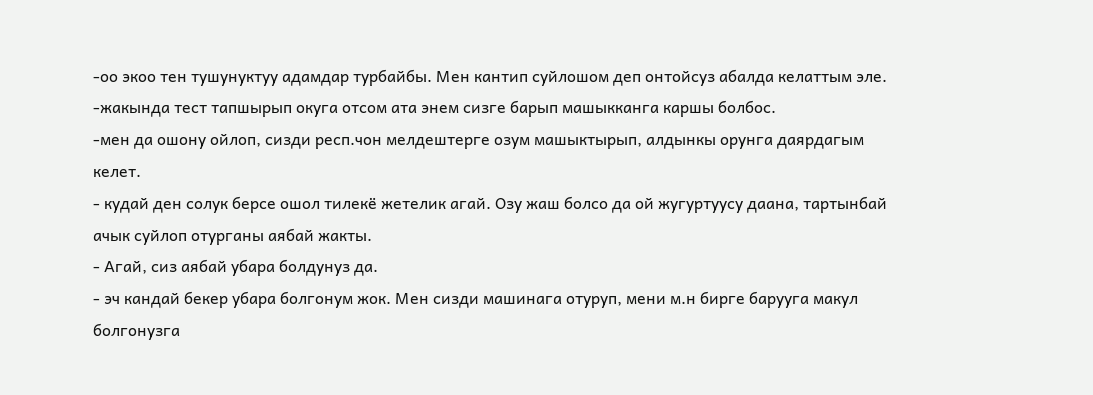-оо экоо тен тушунуктуу адамдар турбайбы. Мен кантип суйлошом деп онтойсуз абалда келаттым эле.
-жакында тест тапшырып окуга отсом ата энем сизге барып машыкканга каршы болбос.
-мен да ошону ойлоп, сизди респ.чон мелдештерге озум машыктырып, алдынкы орунга даярдагым келет.
- кудай ден солук берсе ошол тилекё жетелик агай. Озу жаш болсо да ой жугуртуусу даана, тартынбай ачык суйлоп отурганы аябай жакты.
- Агай, сиз аябай убара болдунуз да.
- эч кандай бекер убара болгонум жок. Мен сизди машинага отуруп, мени м.н бирге барууга макул болгонузга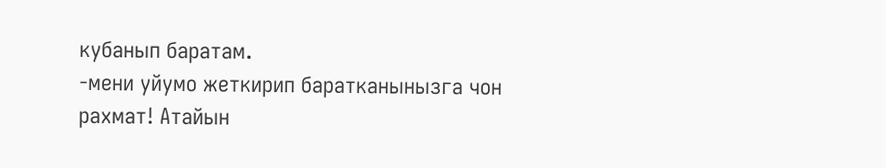кубанып баратам.
-мени уйумо жеткирип баратканынызга чон рахмат! Атайын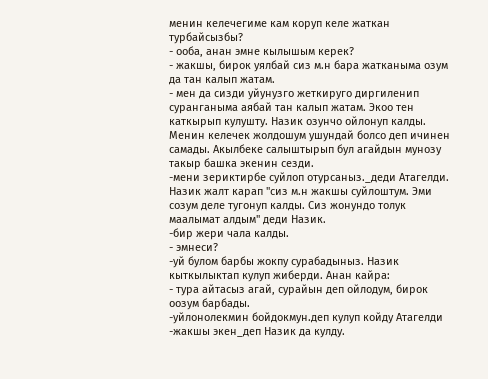менин келечегиме кам коруп келе жаткан турбайсызбы?
- ооба, анан эмне кылышым керек?
- жакшы, бирок уялбай сиз м.н бара жатканыма озум да тан калып жатам.
- мен да сизди уйунузго жеткируго диргиленип суранганыма аябай тан калып жатам. Экоо тен каткырып кулушту. Назик озунчо ойлонуп калды. Менин келечек жолдошум ушундай болсо деп ичинен самады. Акылбеке салыштырып бул агайдын мунозу такыр башка экенин сезди.
-мени зериктирбе суйлоп отурсаныз._деди Атагелди. Назик жалт карап "сиз м.н жакшы суйлоштум. Эми созум деле тугонуп калды. Сиз жонундо толук маалымат алдым" деди Назик.
-бир жери чала калды.
- эмнеси?
-уй булом барбы жокпу сурабадыныз. Назик кыткылыктап кулуп жиберди. Анан кайра:
- тура айтасыз агай, сурайын деп ойлодум, бирок оозум барбады.
-уйлонолекмин бойдокмун.деп кулуп койду Атагелди
-жакшы экен_деп Назик да кулду.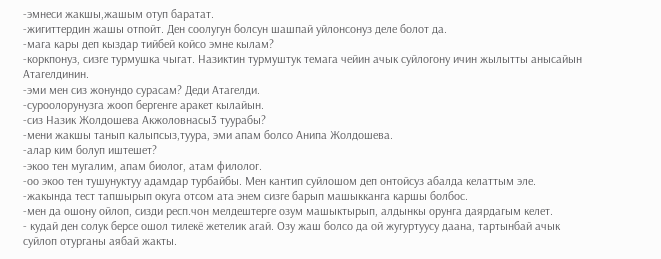-эмнеси жакшы,жашым отуп баратат.
-жигиттердин жашы отпойт. Ден соолугун болсун шашпай уйлонсонуз деле болот да.
-мага кары деп кыздар тийбей койсо эмне кылам?
-коркпонуз, сизге турмушка чыгат. Назиктин турмуштук темага чейин ачык суйлогону ичин жылытты анысайын Атагелдинин.
-эми мен сиз жонундо сурасам? Деди Атагелди.
-суроолорунузга жооп бергенге аракет кылайын.
-сиз Назик Жолдошева Акжоловнасы3 туурабы?
-мени жакшы танып калыпсыз,туура, эми апам болсо Анипа Жолдошева.
-алар ким болуп иштешет?
-экоо тен мугалим, апам биолог, атам филолог.
-оо экоо тен тушунуктуу адамдар турбайбы. Мен кантип суйлошом деп онтойсуз абалда келаттым эле.
-жакында тест тапшырып окуга отсом ата энем сизге барып машыкканга каршы болбос.
-мен да ошону ойлоп, сизди респ.чон мелдештерге озум машыктырып, алдынкы орунга даярдагым келет.
- кудай ден солук берсе ошол тилекё жетелик агай. Озу жаш болсо да ой жугуртуусу даана, тартынбай ачык суйлоп отурганы аябай жакты.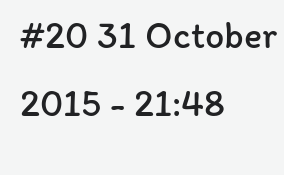#20 31 October 2015 - 21:48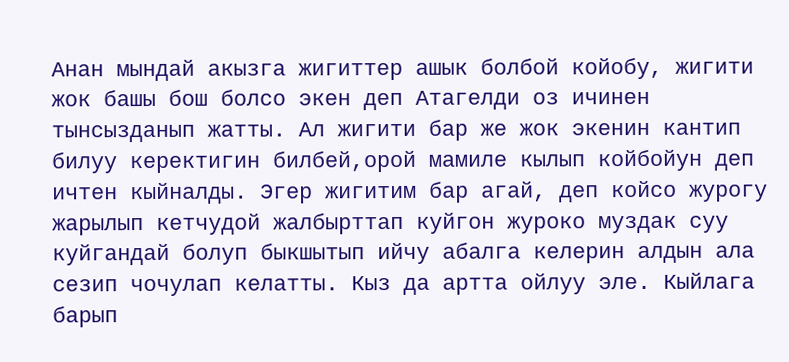Анан мындай акызга жигиттер ашык болбой койобу, жигити жок башы бош болсо экен деп Атагелди оз ичинен тынсызданып жатты. Ал жигити бар же жок экенин кантип билуу керектигин билбей,орой мамиле кылып койбойун деп ичтен кыйналды. Эгер жигитим бар агай, деп койсо журогу жарылып кетчудой жалбырттап куйгон журоко муздак суу куйгандай болуп быкшытып ийчу абалга келерин алдын ала сезип чочулап келатты. Кыз да артта ойлуу эле. Кыйлага барып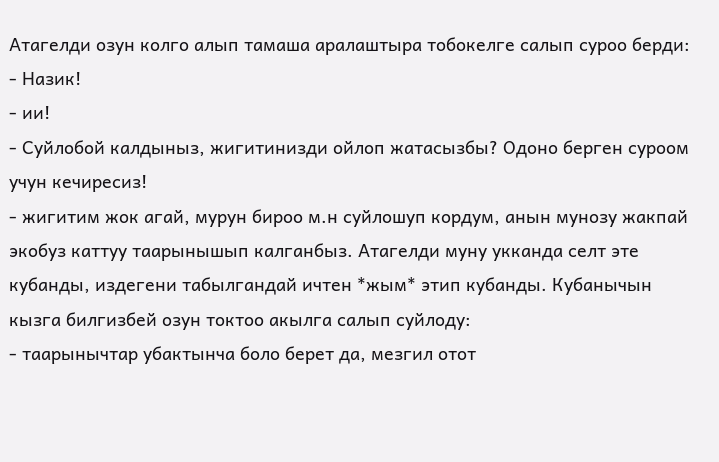Атагелди озун колго алып тамаша аралаштыра тобокелге салып суроо берди:
- Назик!
- ии!
- Суйлобой калдыныз, жигитинизди ойлоп жатасызбы? Одоно берген суроом учун кечиресиз!
- жигитим жок агай, мурун бироо м.н суйлошуп кордум, анын мунозу жакпай экобуз каттуу таарынышып калганбыз. Атагелди муну укканда селт эте кубанды, издегени табылгандай ичтен *жым* этип кубанды. Кубанычын кызга билгизбей озун токтоо акылга салып суйлоду:
- таарынычтар убактынча боло берет да, мезгил отот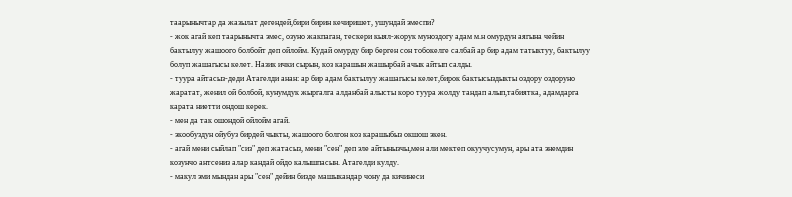таарынычтар да жазылат дегендей,бири бирин кечиришет, ушундай эмеспи?
- жок агай кеп таарынычта эмес, озуно жакпаган, тескери кыял-жорук муноздогу адам м.н омурдун аягына чейин бактылуу жашоого болбойт деп ойлойм. Кудай омурду бир берген сон тобокелге салбай ар бир адам татыктуу, бактылуу болуп жашагысы келет. Назик ички сырын, коз карашын жашырбай ачык айтып салды.
- туура айтасыз-деди Атагелди анан: ар бир адам бактылуу жашагысы келет,бирок бактысыздыкты оздору оздоруно жаратат, женил ой болбой, кунумдук жыргалга алданбай алысты коро туура жолду тандап алып,табиятка, адамдарга карата ниетти ондош керек.
- мен да так ошондой ойлойм агай.
- экообуздун ойубуз бирдей чыкты, жашоого болгон коз карашыбыз окшош экен.
- агай мени сыйлап "сиз" деп жатасыз, мени "сен" деп эле айтынызчы,мен али мектеп окуучусумун, ары ата энемдин козунчо антсениз алар кандай ойдо калышпасын. Атагелди кулду.
- макул эми мындан ары "сен" дейин бизде машыкандар чону да кичинеси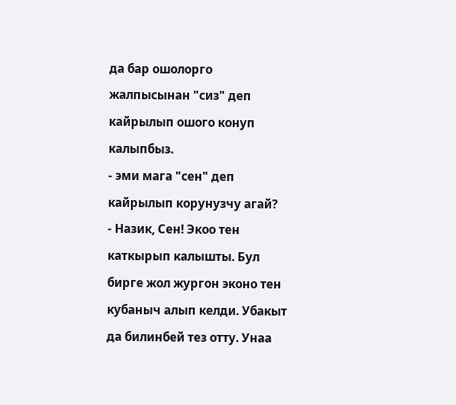да бар ошолорго жалпысынан "сиз" деп кайрылып ошого конуп калыпбыз.
- эми мага "сен" деп кайрылып корунузчу агай?
- Назик, Сен! Экоо тен каткырып калышты. Бул бирге жол жургон эконо тен кубаныч алып келди. Убакыт да билинбей тез отту. Унаа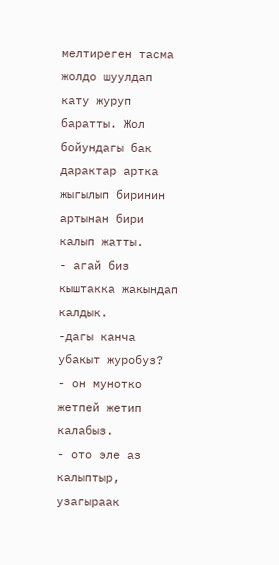мелтиреген тасма жолдо шуулдап кату журуп баратты. Жол бойундагы бак дарактар артка жыгылып биринин артынан бири калып жатты.
- агай биз кыштакка жакындап калдык.
-дагы канча убакыт журобуз?
- он мунотко жетпей жетип калабыз.
- ото эле аз калыптыр, узагыраак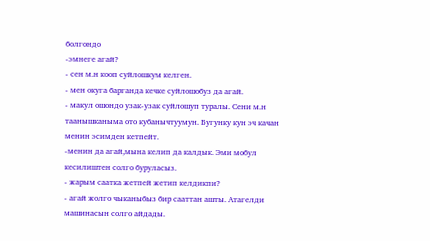болгондо
-эмнеге агай?
- сен м.н кооп суйлошкум келген.
- мен окуга барганда кечке суйлошобуз да агай.
- макул ошондо узак-узак суйлошуп туралы. Сени м.н таанышканыма ото кубанычтуумун. Бугунку кун эч качан менин эсимден кетпейт.
-менин да агай,мына келип да калдык. Эми мобул кесилиштен солго буруласыз.
- жарым саатка жетпей жетип келдикпи?
- агай жолго чыканыбыз бир сааттан ашты. Атагелди машинасын солго айдады.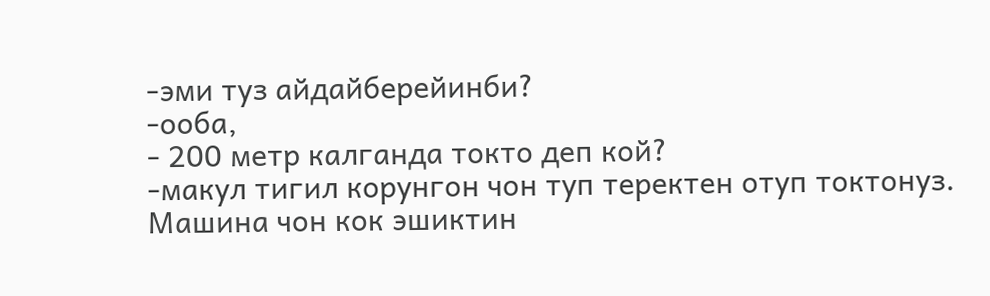-эми туз айдайберейинби?
-ооба,
- 200 метр калганда токто деп кой?
-макул тигил корунгон чон туп теректен отуп токтонуз. Машина чон кок эшиктин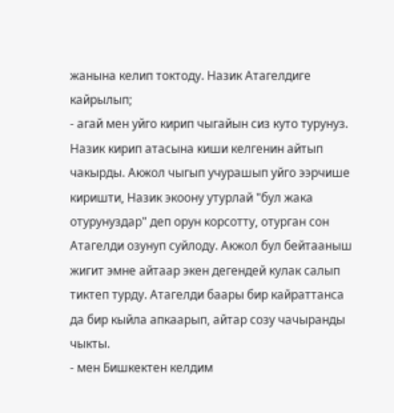жанына келип токтоду. Назик Атагелдиге кайрылып;
- агай мен уйго кирип чыгайын сиз куто турунуз. Назик кирип атасына киши келгенин айтып чакырды. Акжол чыгып учурашып уйго ээрчише киришти, Назик экоону утурлай "бул жака отурунуздар" деп орун корсотту, отурган сон Атагелди озунуп суйлоду. Акжол бул бейтааныш жигит эмне айтаар экен дегендей кулак салып тиктеп турду. Атагелди баары бир кайраттанса да бир кыйла апкаарып, айтар созу чачыранды чыкты.
- мен Бишкектен келдим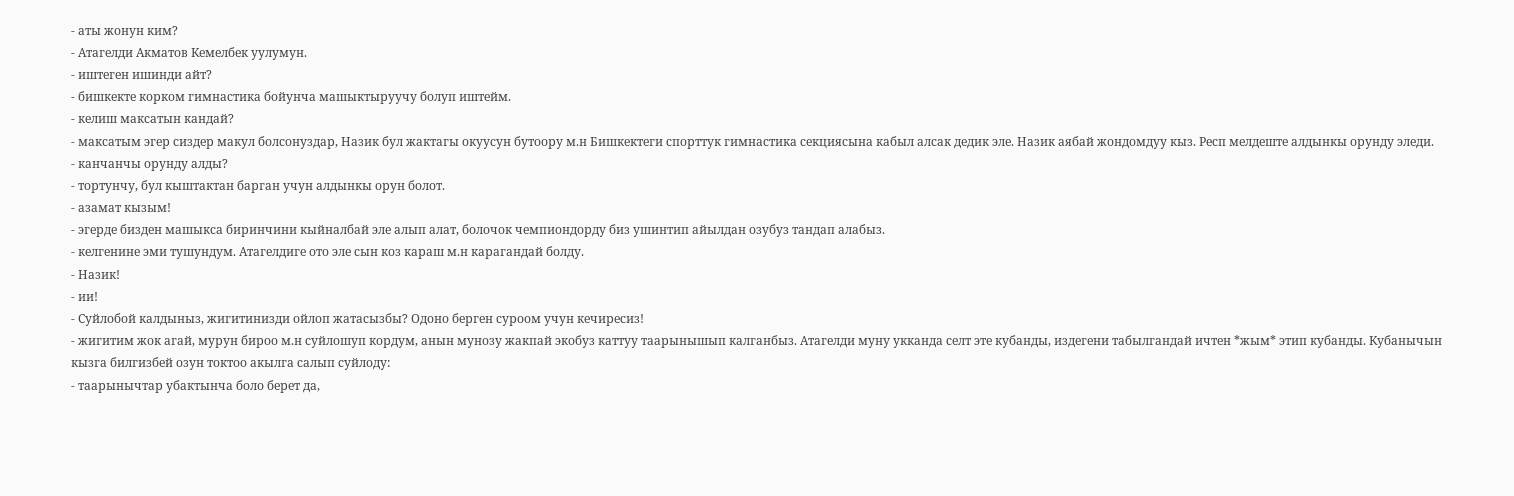- аты жонун ким?
- Атагелди Акматов Кемелбек уулумун.
- иштеген ишинди айт?
- бишкекте корком гимнастика бойунча машыктыруучу болуп иштейм.
- келиш максатын кандай?
- максатым эгер сиздер макул болсонуздар, Назик бул жактагы окуусун бутоору м.н Бишкектеги спорттук гимнастика секциясына кабыл алсак дедик эле. Назик аябай жондомдуу кыз. Респ мелдеште алдынкы орунду эледи.
- канчанчы орунду алды?
- тортунчу, бул кыштактан барган учун алдынкы орун болот.
- азамат кызым!
- эгерде бизден машыкса биринчини кыйналбай эле алып алат, болочок чемпиондорду биз ушинтип айылдан озубуз тандап алабыз.
- келгенине эми тушундум. Атагелдиге ото эле сын коз караш м.н карагандай болду.
- Назик!
- ии!
- Суйлобой калдыныз, жигитинизди ойлоп жатасызбы? Одоно берген суроом учун кечиресиз!
- жигитим жок агай, мурун бироо м.н суйлошуп кордум, анын мунозу жакпай экобуз каттуу таарынышып калганбыз. Атагелди муну укканда селт эте кубанды, издегени табылгандай ичтен *жым* этип кубанды. Кубанычын кызга билгизбей озун токтоо акылга салып суйлоду:
- таарынычтар убактынча боло берет да,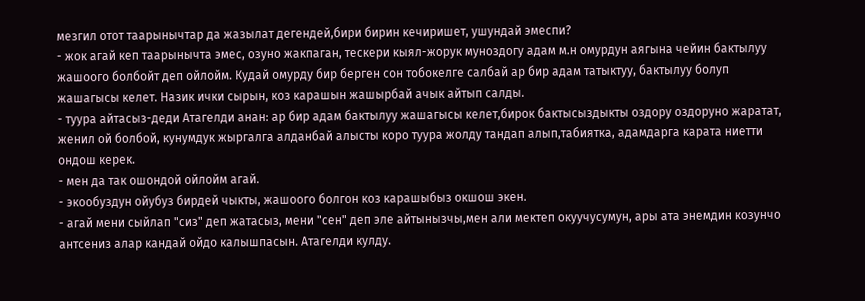мезгил отот таарынычтар да жазылат дегендей,бири бирин кечиришет, ушундай эмеспи?
- жок агай кеп таарынычта эмес, озуно жакпаган, тескери кыял-жорук муноздогу адам м.н омурдун аягына чейин бактылуу жашоого болбойт деп ойлойм. Кудай омурду бир берген сон тобокелге салбай ар бир адам татыктуу, бактылуу болуп жашагысы келет. Назик ички сырын, коз карашын жашырбай ачык айтып салды.
- туура айтасыз-деди Атагелди анан: ар бир адам бактылуу жашагысы келет,бирок бактысыздыкты оздору оздоруно жаратат, женил ой болбой, кунумдук жыргалга алданбай алысты коро туура жолду тандап алып,табиятка, адамдарга карата ниетти ондош керек.
- мен да так ошондой ойлойм агай.
- экообуздун ойубуз бирдей чыкты, жашоого болгон коз карашыбыз окшош экен.
- агай мени сыйлап "сиз" деп жатасыз, мени "сен" деп эле айтынызчы,мен али мектеп окуучусумун, ары ата энемдин козунчо антсениз алар кандай ойдо калышпасын. Атагелди кулду.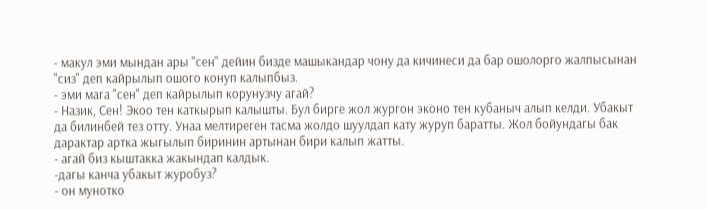- макул эми мындан ары "сен" дейин бизде машыкандар чону да кичинеси да бар ошолорго жалпысынан "сиз" деп кайрылып ошого конуп калыпбыз.
- эми мага "сен" деп кайрылып корунузчу агай?
- Назик, Сен! Экоо тен каткырып калышты. Бул бирге жол жургон эконо тен кубаныч алып келди. Убакыт да билинбей тез отту. Унаа мелтиреген тасма жолдо шуулдап кату журуп баратты. Жол бойундагы бак дарактар артка жыгылып биринин артынан бири калып жатты.
- агай биз кыштакка жакындап калдык.
-дагы канча убакыт журобуз?
- он мунотко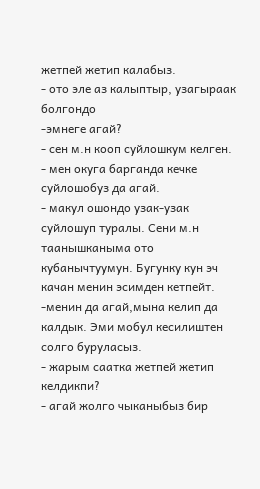жетпей жетип калабыз.
- ото эле аз калыптыр, узагыраак болгондо
-эмнеге агай?
- сен м.н кооп суйлошкум келген.
- мен окуга барганда кечке суйлошобуз да агай.
- макул ошондо узак-узак суйлошуп туралы. Сени м.н таанышканыма ото кубанычтуумун. Бугунку кун эч качан менин эсимден кетпейт.
-менин да агай,мына келип да калдык. Эми мобул кесилиштен солго буруласыз.
- жарым саатка жетпей жетип келдикпи?
- агай жолго чыканыбыз бир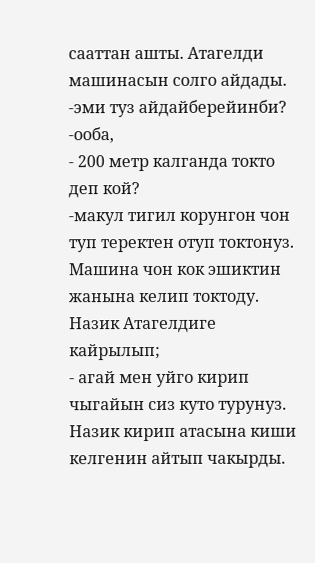сааттан ашты. Атагелди машинасын солго айдады.
-эми туз айдайберейинби?
-ооба,
- 200 метр калганда токто деп кой?
-макул тигил корунгон чон туп теректен отуп токтонуз. Машина чон кок эшиктин жанына келип токтоду. Назик Атагелдиге кайрылып;
- агай мен уйго кирип чыгайын сиз куто турунуз. Назик кирип атасына киши келгенин айтып чакырды.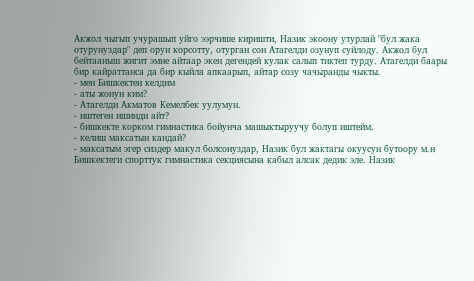Акжол чыгып учурашып уйго ээрчише киришти, Назик экоону утурлай "бул жака отурунуздар" деп орун корсотту, отурган сон Атагелди озунуп суйлоду. Акжол бул бейтааныш жигит эмне айтаар экен дегендей кулак салып тиктеп турду. Атагелди баары бир кайраттанса да бир кыйла апкаарып, айтар созу чачыранды чыкты.
- мен Бишкектен келдим
- аты жонун ким?
- Атагелди Акматов Кемелбек уулумун.
- иштеген ишинди айт?
- бишкекте корком гимнастика бойунча машыктыруучу болуп иштейм.
- келиш максатын кандай?
- максатым эгер сиздер макул болсонуздар, Назик бул жактагы окуусун бутоору м.н Бишкектеги спорттук гимнастика секциясына кабыл алсак дедик эле. Назик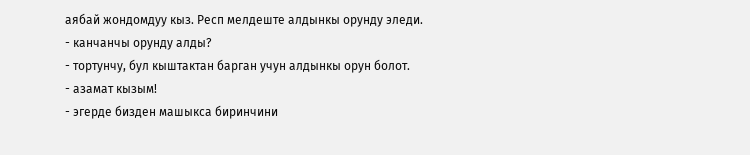аябай жондомдуу кыз. Респ мелдеште алдынкы орунду эледи.
- канчанчы орунду алды?
- тортунчу, бул кыштактан барган учун алдынкы орун болот.
- азамат кызым!
- эгерде бизден машыкса биринчини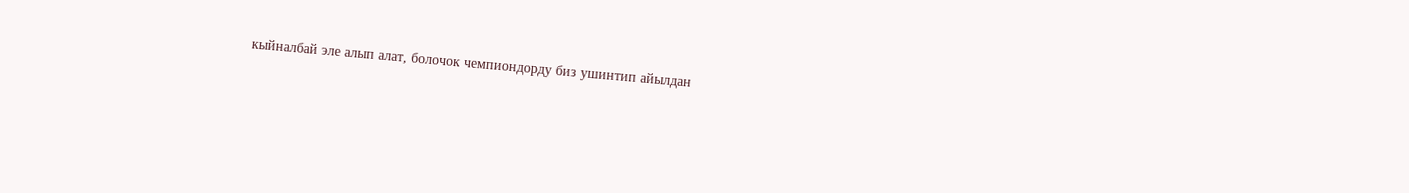кыйналбай эле алып алат, болочок чемпиондорду биз ушинтип айылдан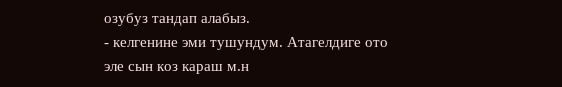озубуз тандап алабыз.
- келгенине эми тушундум. Атагелдиге ото эле сын коз караш м.н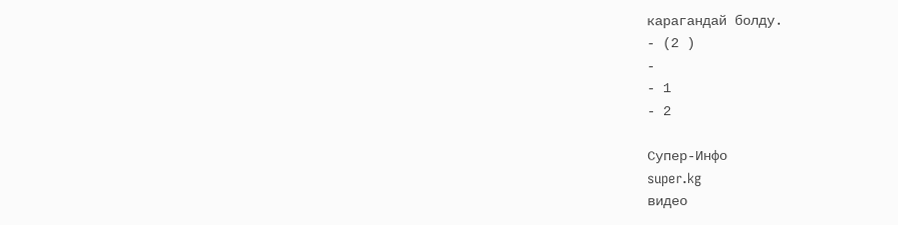карагандай болду.
- (2 )
-
- 1
- 2

Супер-Инфо
super.kg
видео